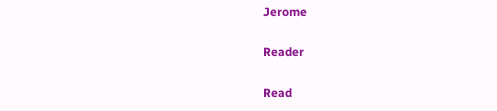Jerome

Reader

Read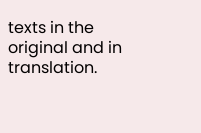texts in the original and in translation.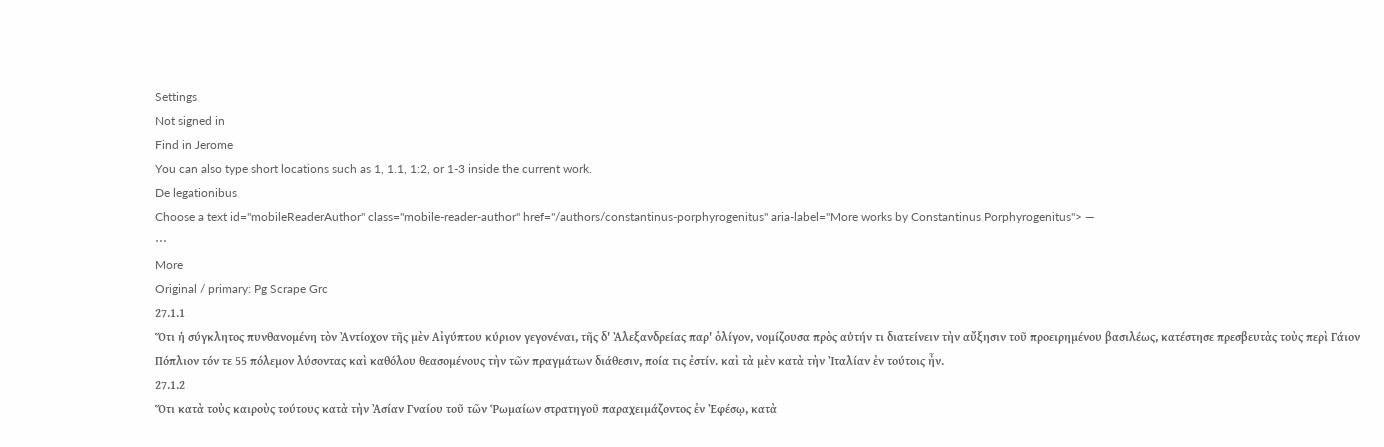Settings
Not signed in
Find in Jerome
You can also type short locations such as 1, 1.1, 1:2, or 1-3 inside the current work.
De legationibus
Choose a text id="mobileReaderAuthor" class="mobile-reader-author" href="/authors/constantinus-porphyrogenitus" aria-label="More works by Constantinus Porphyrogenitus"> —
⋯
More
Original / primary: Pg Scrape Grc
27.1.1
Ὅτι ἡ σύγκλητος πυνθανομένη τὸν Ἀντίοχον τῆς μὲν Αἰγύπτου κύριον γεγονέναι, τῆς δ' Ἀλεξανδρείας παρ' ὀλίγον, νομίζουσα πρὸς αὑτήν τι διατείνειν τὴν αὔξησιν τοῦ προειρημένου βασιλέως, κατέστησε πρεσβευτὰς τοὺς περὶ Γάιον Πόπλιον τόν τε 55 πόλεμον λύσοντας καὶ καθόλου θεασομένους τὴν τῶν πραγμάτων διάθεσιν, ποία τις ἐστίν. καὶ τὰ μὲν κατὰ τὴν Ἰταλίαν ἐν τούτοις ἦν.
27.1.2
Ὅτι κατὰ τοὺς καιροὺς τούτους κατὰ τὴν Ἀσίαν Γναίου τοῦ τῶν Ῥωμαίων στρατηγοῦ παραχειμάζοντος ἐν Ἐφέσῳ, κατὰ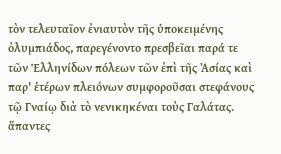τὸν τελευταῖον ἐνιαυτὸν τῆς ὑποκειμένης ὀλυμπιάδος, παρεγένοντο πρεσβεῖαι παρά τε τῶν Ἑλληνίδων πόλεων τῶν ἐπὶ τῆς Ἀσίας καὶ παρ' ἑτέρων πλειόνων συμφοροῦσαι στεφάνους τῷ Γναίῳ διὰ τὸ νενικηκέναι τοὺς Γαλάτας. ἅπαντες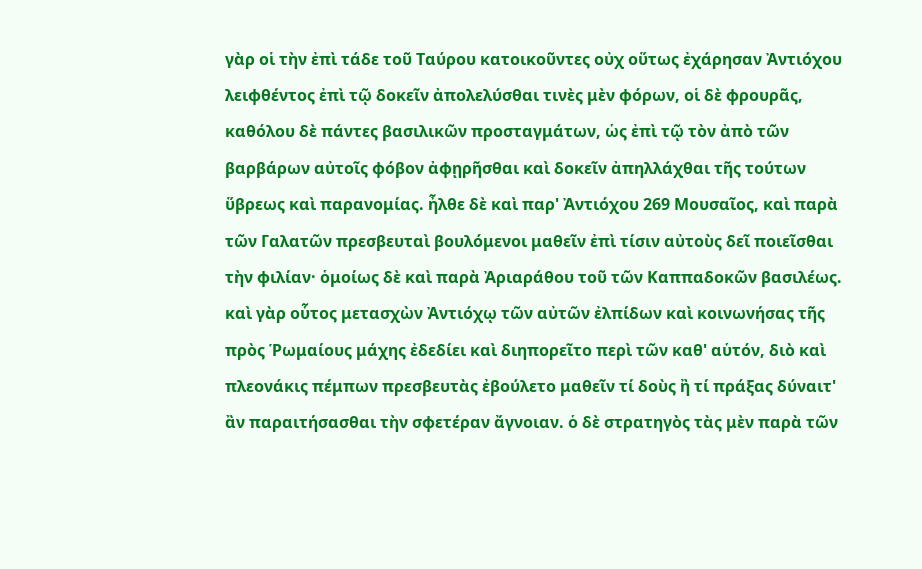γὰρ οἱ τὴν ἐπὶ τάδε τοῦ Ταύρου κατοικοῦντες οὐχ οὕτως ἐχάρησαν Ἀντιόχου λειφθέντος ἐπὶ τῷ δοκεῖν ἀπολελύσθαι τινὲς μὲν φόρων, οἱ δὲ φρουρᾶς, καθόλου δὲ πάντες βασιλικῶν προσταγμάτων, ὡς ἐπὶ τῷ τὸν ἀπὸ τῶν βαρβάρων αὐτοῖς φόβον ἀφῃρῆσθαι καὶ δοκεῖν ἀπηλλάχθαι τῆς τούτων ὕβρεως καὶ παρανομίας. ἦλθε δὲ καὶ παρ' Ἀντιόχου 269 Μουσαῖος, καὶ παρὰ τῶν Γαλατῶν πρεσβευταὶ βουλόμενοι μαθεῖν ἐπὶ τίσιν αὐτοὺς δεῖ ποιεῖσθαι τὴν φιλίαν· ὁμοίως δὲ καὶ παρὰ Ἀριαράθου τοῦ τῶν Καππαδοκῶν βασιλέως. καὶ γὰρ οὗτος μετασχὼν Ἀντιόχῳ τῶν αὐτῶν ἐλπίδων καὶ κοινωνήσας τῆς πρὸς Ῥωμαίους μάχης ἐδεδίει καὶ διηπορεῖτο περὶ τῶν καθ' αὑτόν, διὸ καὶ πλεονάκις πέμπων πρεσβευτὰς ἐβούλετο μαθεῖν τί δοὺς ἢ τί πράξας δύναιτ' ἂν παραιτήσασθαι τὴν σφετέραν ἄγνοιαν. ὁ δὲ στρατηγὸς τὰς μὲν παρὰ τῶν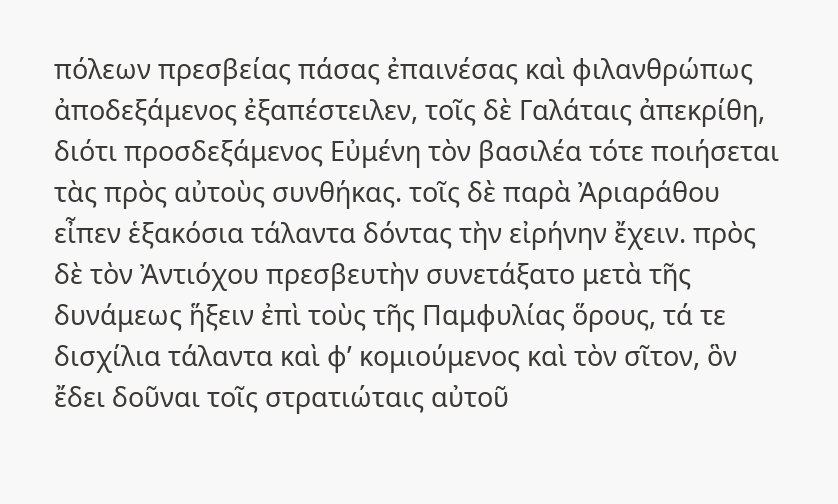πόλεων πρεσβείας πάσας ἐπαινέσας καὶ φιλανθρώπως ἀποδεξάμενος ἐξαπέστειλεν, τοῖς δὲ Γαλάταις ἀπεκρίθη, διότι προσδεξάμενος Εὐμένη τὸν βασιλέα τότε ποιήσεται τὰς πρὸς αὐτοὺς συνθήκας. τοῖς δὲ παρὰ Ἀριαράθου εἶπεν ἑξακόσια τάλαντα δόντας τὴν εἰρήνην ἔχειν. πρὸς δὲ τὸν Ἀντιόχου πρεσβευτὴν συνετάξατο μετὰ τῆς δυνάμεως ἥξειν ἐπὶ τοὺς τῆς Παμφυλίας ὅρους, τά τε δισχίλια τάλαντα καὶ φʹ κομιούμενος καὶ τὸν σῖτον, ὃν ἔδει δοῦναι τοῖς στρατιώταις αὐτοῦ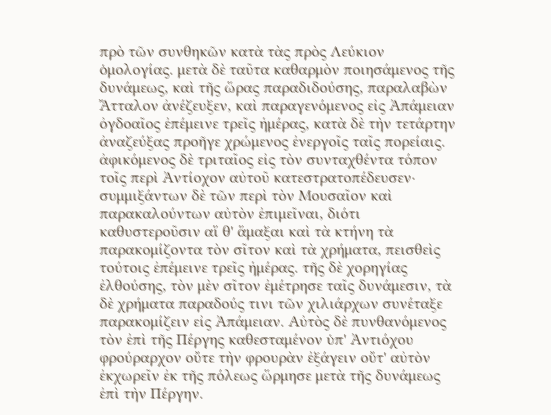πρὸ τῶν συνθηκῶν κατὰ τὰς πρὸς Λεύκιον ὁμολογίας. μετὰ δὲ ταῦτα καθαρμὸν ποιησάμενος τῆς δυνάμεως, καὶ τῆς ὥρας παραδιδούσης, παραλαβὼν Ἄτταλον ἀνέζευξεν, καὶ παραγενόμενος εἰς Ἀπάμειαν ὀγδοαῖος ἐπέμεινε τρεῖς ἡμέρας, κατὰ δὲ τὴν τετάρτην ἀναζεύξας προῆγε χρώμενος ἐνεργοῖς ταῖς πορείαις. ἀφικόμενος δὲ τριταῖος εἰς τὸν συνταχθέντα τόπον τοῖς περὶ Ἀντίοχον αὐτοῦ κατεστρατοπέδευσεν· συμμιξάντων δὲ τῶν περὶ τὸν Μουσαῖον καὶ παρακαλούντων αὐτὸν ἐπιμεῖναι, διότι καθυστεροῦσιν αἵ θ' ἅμαξαι καὶ τὰ κτήνη τὰ παρακομίζοντα τὸν σῖτον καὶ τὰ χρήματα, πεισθεὶς τούτοις ἐπέμεινε τρεῖς ἡμέρας. τῆς δὲ χορηγίας ἐλθούσης, τὸν μὲν σῖτον ἐμέτρησε ταῖς δυνάμεσιν, τὰ δὲ χρήματα παραδούς τινι τῶν χιλιάρχων συνέταξε παρακομίζειν εἰς Ἀπάμειαν. Αὐτὸς δὲ πυνθανόμενος τὸν ἐπὶ τῆς Πέργης καθεσταμένον ὑπ' Ἀντιόχου φρούραρχον οὔτε τὴν φρουρὰν ἐξάγειν οὔτ' αὐτὸν ἐκχωρεῖν ἐκ τῆς πόλεως ὥρμησε μετὰ τῆς δυνάμεως ἐπὶ τὴν Πέργην.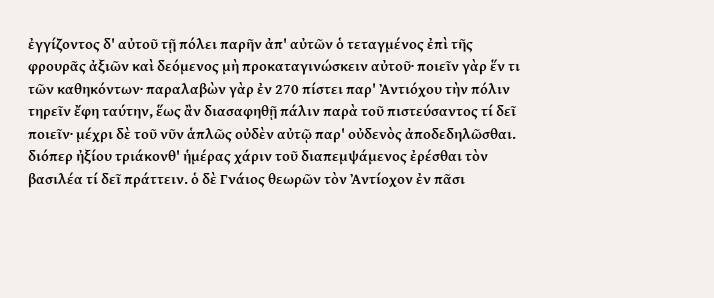ἐγγίζοντος δ' αὐτοῦ τῇ πόλει παρῆν ἀπ' αὐτῶν ὁ τεταγμένος ἐπὶ τῆς φρουρᾶς ἀξιῶν καὶ δεόμενος μὴ προκαταγινώσκειν αὐτοῦ· ποιεῖν γὰρ ἕν τι τῶν καθηκόντων· παραλαβὼν γὰρ ἐν 270 πίστει παρ' Ἀντιόχου τὴν πόλιν τηρεῖν ἔφη ταύτην, ἕως ἂν διασαφηθῇ πάλιν παρὰ τοῦ πιστεύσαντος τί δεῖ ποιεῖν· μέχρι δὲ τοῦ νῦν ἁπλῶς οὐδὲν αὐτῷ παρ' οὐδενὸς ἀποδεδηλῶσθαι. διόπερ ἠξίου τριάκονθ' ἡμέρας χάριν τοῦ διαπεμψάμενος ἐρέσθαι τὸν βασιλέα τί δεῖ πράττειν. ὁ δὲ Γνάιος θεωρῶν τὸν Ἀντίοχον ἐν πᾶσι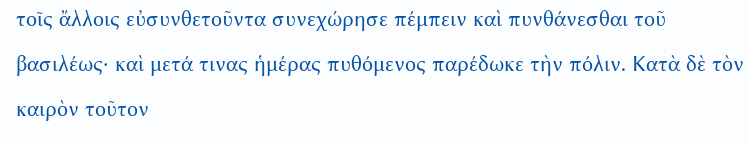τοῖς ἄλλοις εὐσυνθετοῦντα συνεχώρησε πέμπειν καὶ πυνθάνεσθαι τοῦ βασιλέως· καὶ μετά τινας ἡμέρας πυθόμενος παρέδωκε τὴν πόλιν. Κατὰ δὲ τὸν καιρὸν τοῦτον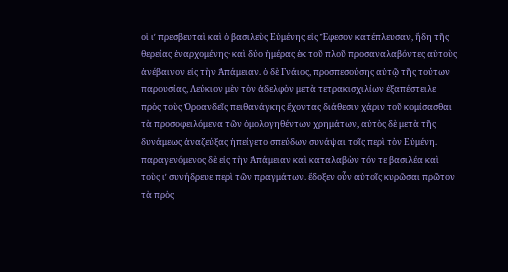οἱ ιʹ πρεσβευταὶ καὶ ὁ βασιλεὺς Εὐμένης εἰς Ἔφεσον κατέπλευσαν, ἤδη τῆς θερείας ἐναρχομένης· καὶ δύο ἡμέρας ἐκ τοῦ πλοῦ προσαναλαβόντες αὑτοὺς ἀνέβαινον εἰς τὴν Ἀπάμειαν. ὁ δὲ Γνάιος, προσπεσούσης αὐτῷ τῆς τούτων παρουσίας, Λεύκιον μὲν τὸν ἀδελφὸν μετὰ τετρακισχιλίων ἐξαπέστειλε πρὸς τοὺς Ὀροανδεῖς πειθανάγκης ἔχοντας διάθεσιν χάριν τοῦ κομίσασθαι τὰ προσοφειλόμενα τῶν ὁμολογηθέντων χρημάτων, αὐτὸς δὲ μετὰ τῆς δυνάμεως ἀναζεύξας ἠπείγετο σπεύδων συνάψαι τοῖς περὶ τὸν Εὐμένη. παραγενόμενος δὲ εἰς τὴν Ἀπάμειαν καὶ καταλαβὼν τόν τε βασιλέα καὶ τοὺς ιʹ συνήδρευε περὶ τῶν πραγμάτων. ἔδοξεν οὖν αὐτοῖς κυρῶσαι πρῶτον τὰ πρὸς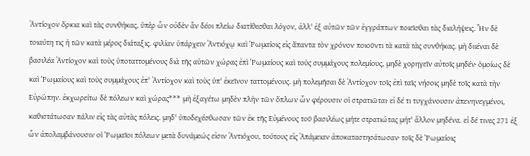Ἀντίοχον ὅρκια καὶ τὰς συνθήκας, ὑπὲρ ὧν οὐδὲν ἂν δέοι πλείω διατίθεσθαι λόγον, ἀλλ' ἐξ αὐτῶν τῶν ἐγγράπτων ποιεῖσθαι τὰς διαλήψεις. Ἦν δὲ τοιαύτη τις ἡ τῶν κατὰ μέρος διάταξις. φιλίαν ὑπάρχειν Ἀντιόχῳ καὶ Ῥωμαίοις εἰς ἅπαντα τὸν χρόνον ποιοῦντι τὰ κατὰ τὰς συνθήκας. μὴ διιέναι δὲ βασιλέα Ἀντίοχον καὶ τοὺς ὑποταττομένους διὰ τῆς αὑτῶν χώρας ἐπὶ Ῥωμαίους καὶ τοὺς συμμάχους πολεμίους, μηδὲ χορηγεῖν αὐτοῖς μηδέν· ὁμοίως δὲ καὶ Ῥωμαίους καὶ τοὺς συμμάχους ἐπ' Ἀντίοχον καὶ τοὺς ὑπ' ἐκεῖνον ταττομένους. μὴ πολεμῆσαι δὲ Ἀντίοχον τοῖς ἐπὶ ταῖς νήσοις μηδὲ τοῖς κατὰ τὴν Εὐρώπην. ἐκχωρείτω δὲ πόλεων καὶ χώρας*** μὴ ἐξαγέτω μηδὲν πλὴν τῶν ὅπλων ὧν φέρουσιν οἱ στρατιῶται· εἰ δέ τι τυγχάνουσιν ἀπενηνεγμένοι, καθιστάτωσαν πάλιν εἰς τὰς αὐτὰς πόλεις. μηδ' ὑποδεχέσθωσαν τῶν ἐκ τῆς Εὐμένους τοῦ βασιλέως μήτε στρατιώτας μήτ' ἄλλον μηδένα. εἰ δέ τινες 271 ἐξ ὧν ἀπολαμβάνουσιν οἱ Ῥωμαῖοι πόλεων μετὰ δυνάμεώς εἰσιν Ἀντιόχου, τούτους εἰς Ἀπάμειαν ἀποκαταστησάτωσαν· τοῖς δὲ Ῥωμαίοις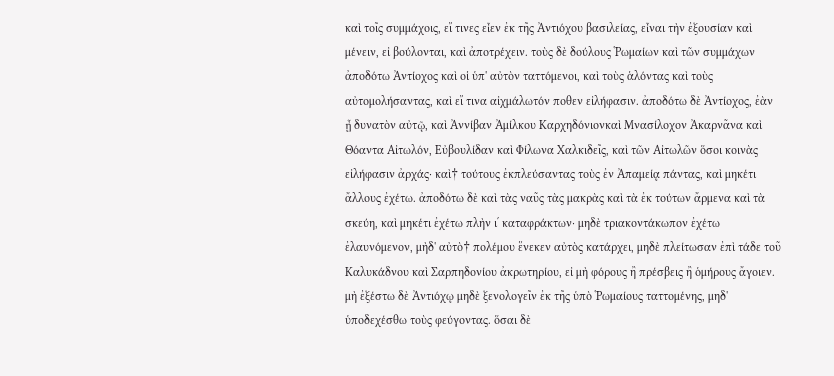καὶ τοῖς συμμάχοις, εἴ τινες εἶεν ἐκ τῆς Ἀντιόχου βασιλείας, εἶναι τὴν ἐξουσίαν καὶ μένειν, εἰ βούλονται, καὶ ἀποτρέχειν. τοὺς δὲ δούλους Ῥωμαίων καὶ τῶν συμμάχων ἀποδότω Ἀντίοχος καὶ οἱ ὑπ' αὐτὸν ταττόμενοι, καὶ τοὺς ἁλόντας καὶ τοὺς αὐτομολήσαντας, καὶ εἴ τινα αἰχμάλωτόν ποθεν εἰλήφασιν. ἀποδότω δὲ Ἀντίοχος, ἐὰν ᾖ δυνατὸν αὐτῷ, καὶ Ἀννίβαν Ἀμίλκου Καρχηδόνιονκαὶ Μνασίλοχον Ἀκαρνᾶνα καὶ Θόαντα Αἰτωλόν, Εὐβουλίδαν καὶ Φίλωνα Χαλκιδεῖς, καὶ τῶν Αἰτωλῶν ὅσοι κοινὰς εἰλήφασιν ἀρχάς· καὶ† τούτους ἐκπλεύσαντας τοὺς ἐν Ἀπαμείᾳ πάντας, καὶ μηκέτι ἄλλους ἐχέτω. ἀποδότω δὲ καὶ τὰς ναῦς τὰς μακρὰς καὶ τὰ ἐκ τούτων ἄρμενα καὶ τὰ σκεύη, καὶ μηκέτι ἐχέτω πλὴν ιʹ καταφράκτων· μηδὲ τριακοντάκωπον ἐχέτω ἐλαυνόμενον, μὴδ' αὐτὸ† πολέμου ἕνεκεν αὐτὸς κατάρχει, μηδὲ πλείτωσαν ἐπὶ τάδε τοῦ Καλυκάδνου καὶ Σαρπηδονίου ἀκρωτηρίου, εἰ μὴ φόρους ἢ πρέσβεις ἢ ὁμήρους ἄγοιεν. μὴ ἐξέστω δὲ Ἀντιόχῳ μηδὲ ξενολογεῖν ἐκ τῆς ὑπὸ Ῥωμαίους ταττομένης, μηδ' ὑποδεχέσθω τοὺς φεύγοντας. ὅσαι δὲ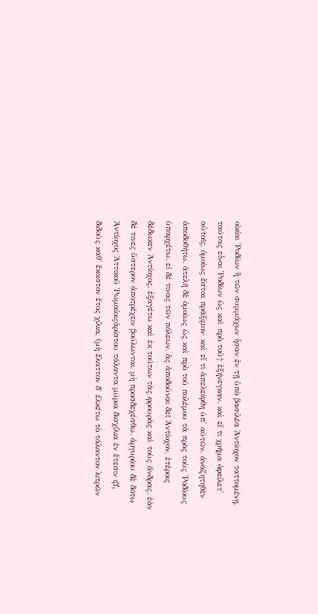οἰκίαι Ῥοδίων ἢ τῶν συμμάχων ἦσαν ἐν τῇ ὑπὸ βασιλέα Ἀντίοχον ταττομένῃ, ταύτας εἶναι Ῥοδίων ὡς καὶ πρὸ τοῦ† ἐξήνεγκαν. καὶ εἴ τι χρῆμα ὀφείλετ' αὐτοῖς, ὁμοίως ἔσται πράξιμον· καὶ εἴ τι ἀπελείφθη ὑπ' αὐτῶν, ἀναζητηθὲν ἀποδοθήτω. ἀτελῆ δὲ ὁμοίως ὡς καὶ πρὸ τοῦ πολέμου τὰ πρὸς τοὺς Ῥοδίους ὑπαρχέτω. εἰ δέ τινας τῶν πόλεων, ἃς ἀποδοῦναι δεῖ Ἀντίοχον, ἑτέροις δέδωκεν Ἀντίοχος, ἐξαγέτω καὶ ἐκ τούτων τὰς φρουρὰς καὶ τοὺς ἄνδρας. ἐὰν δέ τινες ὕστερον ἀποτρέχειν βούλωνται, μὴ προσδεχέσθω. ἀργυρίου δὲ δότω Ἀντίοχος Ἀττικοῦ Ῥωμαίοιςἀρίστου τάλαντα μύρια δισχίλια ἐν ἔτεσιν ιβʹ, διδοὺς καθ' ἕκαστον ἔτος χίλια, (μὴ ἔλαττον δ' ἑλκέτω τὸ τάλαντον λιτρῶν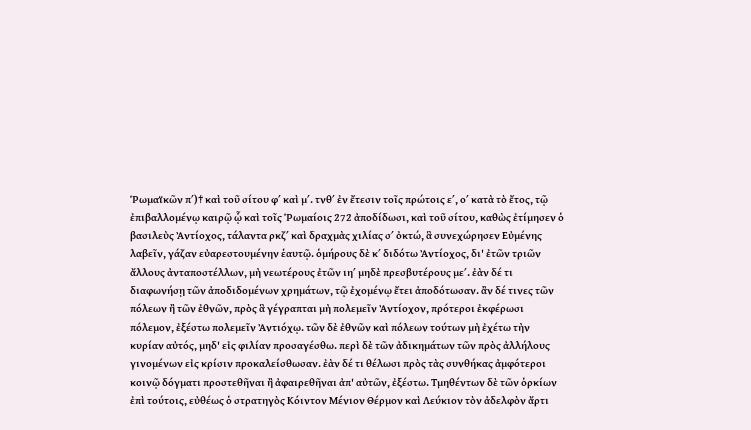Ῥωμαϊκῶν πʹ)† καὶ τοῦ σίτου φʹ καὶ μʹ. τνθʹ ἐν ἔτεσιν τοῖς πρώτοις εʹ, οʹ κατὰ τὸ ἔτος, τῷ ἐπιβαλλομένῳ καιρῷ ᾧ καὶ τοῖς Ῥωμαίοις 272 ἀποδίδωσι, καὶ τοῦ σίτου, καθὼς ἐτίμησεν ὁ βασιλεὺς Ἀντίοχος, τάλαντα ρκζʹ καὶ δραχμὰς χιλίας σʹ ὀκτώ, ἃ συνεχώρησεν Εὐμένης λαβεῖν, γάζαν εὐαρεστουμένην ἑαυτῷ. ὁμήρους δὲ κʹ διδότω Ἀντίοχος, δι' ἐτῶν τριῶν ἄλλους ἀνταποστέλλων, μὴ νεωτέρους ἐτῶν ιηʹ μηδὲ πρεσβυτέρους μεʹ. ἐὰν δέ τι διαφωνήσῃ τῶν ἀποδιδομένων χρημάτων, τῷ ἐχομένῳ ἔτει ἀποδότωσαν. ἂν δέ τινες τῶν πόλεων ἢ τῶν ἐθνῶν, πρὸς ἃ γέγραπται μὴ πολεμεῖν Ἀντίοχον, πρότεροι ἐκφέρωσι πόλεμον, ἐξέστω πολεμεῖν Ἀντιόχῳ. τῶν δὲ ἐθνῶν καὶ πόλεων τούτων μὴ ἐχέτω τὴν κυρίαν αὐτός, μηδ' εἰς φιλίαν προσαγέσθω. περὶ δὲ τῶν ἀδικημάτων τῶν πρὸς ἀλλήλους γινομένων εἰς κρίσιν προκαλείσθωσαν. ἐὰν δέ τι θέλωσι πρὸς τὰς συνθήκας ἀμφότεροι κοινῷ δόγματι προστεθῆναι ἢ ἀφαιρεθῆναι ἀπ' αὐτῶν, ἐξέστω. Τμηθέντων δὲ τῶν ὁρκίων ἐπὶ τούτοις, εὐθέως ὁ στρατηγὸς Κόιντον Μένιον Θέρμον καὶ Λεύκιον τὸν ἀδελφὸν ἄρτι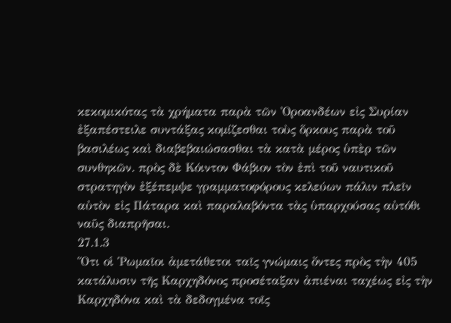κεκομικότας τὰ χρήματα παρὰ τῶν Ὀροανδέων εἰς Συρίαν ἐξαπέστειλε συντάξας κομίζεσθαι τοὺς ὅρκους παρὰ τοῦ βασιλέως καὶ διαβεβαιώσασθαι τὰ κατὰ μέρος ὑπὲρ τῶν συνθηκῶν. πρὸς δὲ Κόιντον Φάβιον τὸν ἐπὶ τοῦ ναυτικοῦ στρατηγὸν ἐξέπεμψε γραμματοφόρους κελεύων πάλιν πλεῖν αὐτὸν εἰς Πάταρα καὶ παραλαβόντα τὰς ὑπαρχούσας αὐτόθι ναῦς διαπρῆσαι.
27.1.3
Ὅτι οἱ Ῥωμαῖοι ἀμετάθετοι ταῖς γνώμαις ὄντες πρὸς τὴν 405 κατάλυσιν τῆς Καρχηδόνος προσέταξαν ἀπιέναι ταχέως εἰς τὴν Καρχηδόνα καὶ τὰ δεδογμένα τοῖς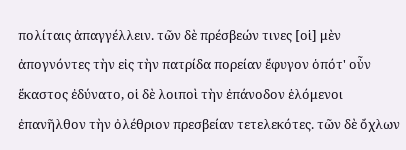πολίταις ἀπαγγέλλειν. τῶν δὲ πρέσβεών τινες [οἱ] μὲν ἀπογνόντες τὴν εἰς τὴν πατρίδα πορείαν ἔφυγον ὁπότ' οὖν ἕκαστος ἐδύνατο, οἱ δὲ λοιποὶ τὴν ἐπάνοδον ἑλόμενοι ἐπανῆλθον τὴν ὀλέθριον πρεσβείαν τετελεκότες. τῶν δὲ ὄχλων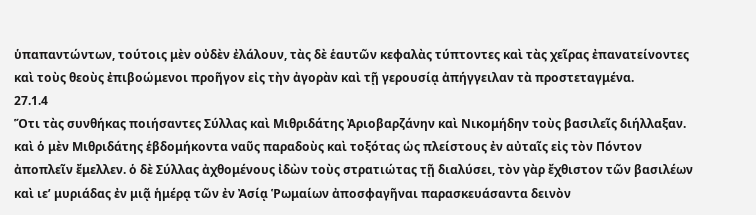ὑπαπαντώντων, τούτοις μὲν οὐδὲν ἐλάλουν, τὰς δὲ ἑαυτῶν κεφαλὰς τύπτοντες καὶ τὰς χεῖρας ἐπανατείνοντες καὶ τοὺς θεοὺς ἐπιβοώμενοι προῆγον εἰς τὴν ἀγορὰν καὶ τῇ γερουσίᾳ ἀπήγγειλαν τὰ προστεταγμένα.
27.1.4
Ὅτι τὰς συνθήκας ποιήσαντες Σύλλας καὶ Μιθριδάτης Ἀριοβαρζάνην καὶ Νικομήδην τοὺς βασιλεῖς διήλλαξαν. καὶ ὁ μὲν Μιθριδάτης ἑβδομήκοντα ναῦς παραδοὺς καὶ τοξότας ὡς πλείστους ἐν αὐταῖς εἰς τὸν Πόντον ἀποπλεῖν ἔμελλεν. ὁ δὲ Σύλλας ἀχθομένους ἰδὼν τοὺς στρατιώτας τῇ διαλύσει, τὸν γὰρ ἔχθιστον τῶν βασιλέων καὶ ιεʹ μυριάδας ἐν μιᾷ ἡμέρᾳ τῶν ἐν Ἀσίᾳ Ῥωμαίων ἀποσφαγῆναι παρασκευάσαντα δεινὸν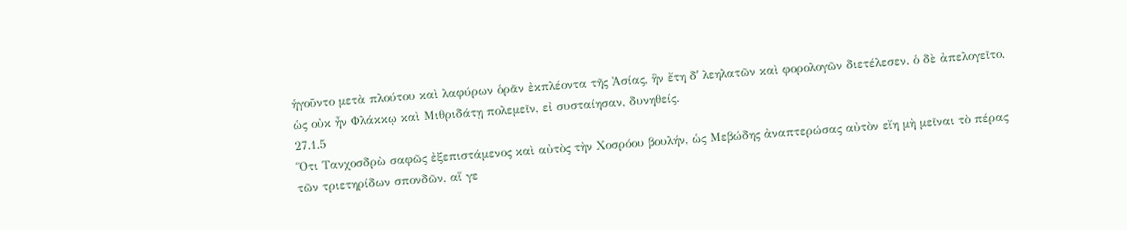ἡγοῦντο μετὰ πλούτου καὶ λαφύρων ὁρᾶν ἐκπλέοντα τῆς Ἀσίας, ἣν ἔτη δʹ λεηλατῶν καὶ φορολογῶν διετέλεσεν. ὁ δὲ ἀπελογεῖτο, ὡς οὐκ ἦν Φλάκκῳ καὶ Μιθριδάτῃ πολεμεῖν, εἰ συσταίησαν, δυνηθείς.
27.1.5
Ὅτι Τανχοσδρὼ σαφῶς ἐξεπιστάμενος καὶ αὐτὸς τὴν Χοσρόου βουλήν, ὡς Μεβώδης ἀναπτερώσας αὐτὸν εἴη μὴ μεῖναι τὸ πέρας τῶν τριετηρίδων σπονδῶν, αἵ γε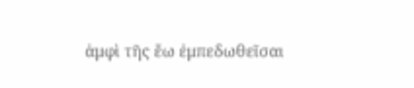ἀμφὶ τῆς ἕω ἐμπεδωθεῖσαι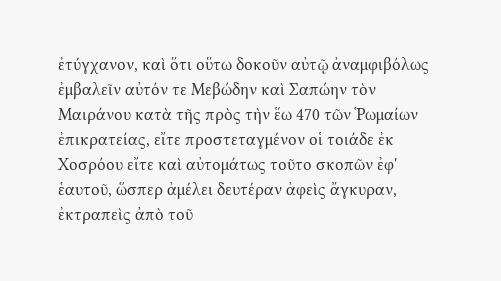ἐτύγχανον, καὶ ὅτι οὕτω δοκοῦν αὐτῷ ἀναμφιβόλως ἐμβαλεῖν αὐτόν τε Μεβώδην καὶ Σαπώην τὸν Μαιράνου κατὰ τῆς πρὸς τὴν ἕω 470 τῶν Ῥωμαίων ἐπικρατείας, εἴτε προστεταγμένον οἱ τοιάδε ἐκ Χοσρόου εἴτε καὶ αὐτομάτως τοῦτο σκοπῶν ἐφ' ἑαυτοῦ, ὥσπερ ἀμέλει δευτέραν ἀφεὶς ἄγκυραν, ἐκτραπεὶς ἀπὸ τοῦ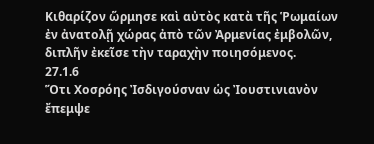Κιθαρίζον ὥρμησε καὶ αὐτὸς κατὰ τῆς Ῥωμαίων ἐν ἀνατολῇ χώρας ἀπὸ τῶν Ἀρμενίας ἐμβολῶν, διπλῆν ἐκεῖσε τὴν ταραχὴν ποιησόμενος.
27.1.6
Ὅτι Χοσρόης Ἰσδιγούσναν ὡς Ἰουστινιανὸν ἔπεμψε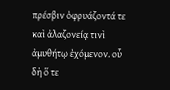πρέσβιν ὀφρυάζοντά τε καὶ ἀλαζονείᾳ τινὶ ἀμυθήτῳ ἐχόμενον. οὗ δὴ ὅ τε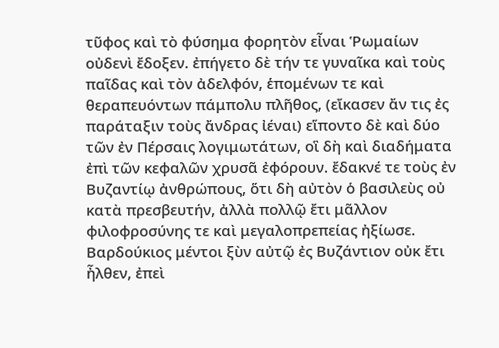τῦφος καὶ τὸ φύσημα φορητὸν εἶναι Ῥωμαίων οὐδενὶ ἔδοξεν. ἐπήγετο δὲ τήν τε γυναῖκα καὶ τοὺς παῖδας καὶ τὸν ἀδελφόν, ἑπομένων τε καὶ θεραπευόντων πάμπολυ πλῆθος, (εἴκασεν ἄν τις ἐς παράταξιν τοὺς ἄνδρας ἰέναι) εἵποντο δὲ καὶ δύο τῶν ἐν Πέρσαις λογιμωτάτων, οἳ δὴ καὶ διαδήματα ἐπὶ τῶν κεφαλῶν χρυσᾶ ἐφόρουν. ἔδακνέ τε τοὺς ἐν Βυζαντίῳ ἀνθρώπους, ὅτι δὴ αὐτὸν ὁ βασιλεὺς οὐ κατὰ πρεσβευτήν, ἀλλὰ πολλῷ ἔτι μᾶλλον φιλοφροσύνης τε καὶ μεγαλοπρεπείας ἠξίωσε. Βαρδούκιος μέντοι ξὺν αὐτῷ ἐς Βυζάντιον οὐκ ἔτι ἦλθεν, ἐπεὶ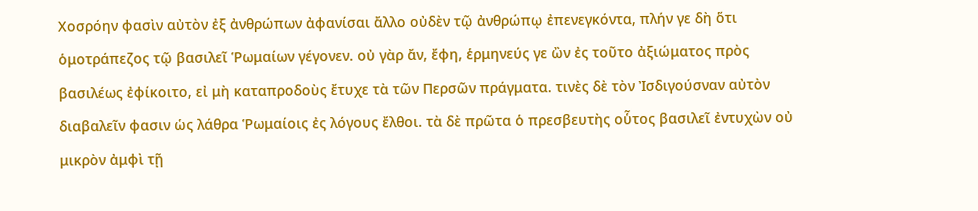Χοσρόην φασὶν αὐτὸν ἐξ ἀνθρώπων ἀφανίσαι ἄλλο οὐδὲν τῷ ἀνθρώπῳ ἐπενεγκόντα, πλήν γε δὴ ὅτι ὁμοτράπεζος τῷ βασιλεῖ Ῥωμαίων γέγονεν. οὐ γὰρ ἄν, ἔφη, ἑρμηνεύς γε ὢν ἐς τοῦτο ἀξιώματος πρὸς βασιλέως ἐφίκοιτο, εἰ μὴ καταπροδοὺς ἔτυχε τὰ τῶν Περσῶν πράγματα. τινὲς δὲ τὸν Ἰσδιγούσναν αὐτὸν διαβαλεῖν φασιν ὡς λάθρα Ῥωμαίοις ἐς λόγους ἔλθοι. τὰ δὲ πρῶτα ὁ πρεσβευτὴς οὗτος βασιλεῖ ἐντυχὼν οὐ μικρὸν ἀμφὶ τῇ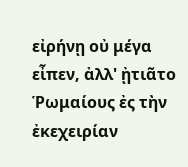εἰρήνῃ οὐ μέγα εἶπεν, ἀλλ' ᾐτιᾶτο Ῥωμαίους ἐς τὴν ἐκεχειρίαν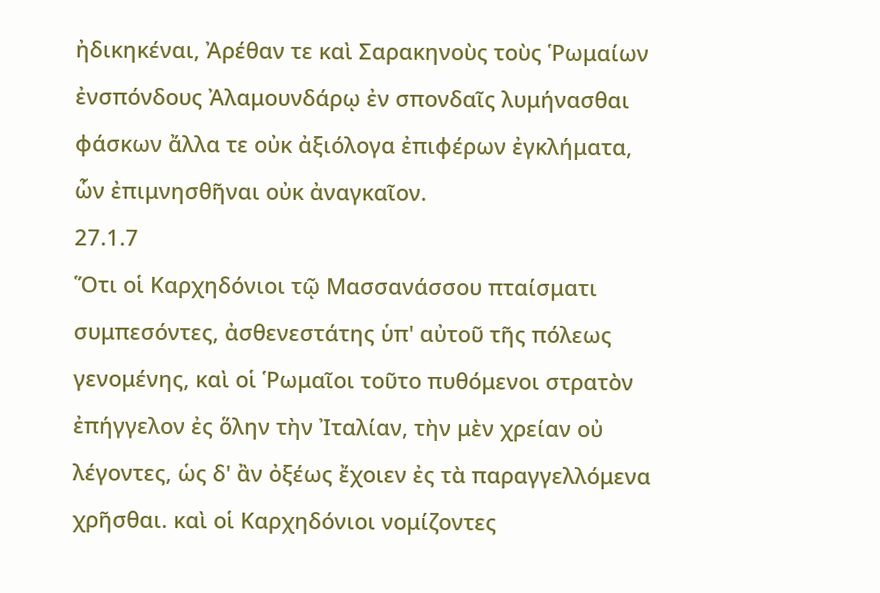ἠδικηκέναι, Ἀρέθαν τε καὶ Σαρακηνοὺς τοὺς Ῥωμαίων ἐνσπόνδους Ἀλαμουνδάρῳ ἐν σπονδαῖς λυμήνασθαι φάσκων ἄλλα τε οὐκ ἀξιόλογα ἐπιφέρων ἐγκλήματα, ὧν ἐπιμνησθῆναι οὐκ ἀναγκαῖον.
27.1.7
Ὅτι οἱ Καρχηδόνιοι τῷ Μασσανάσσου πταίσματι συμπεσόντες, ἀσθενεστάτης ὑπ' αὐτοῦ τῆς πόλεως γενομένης, καὶ οἱ Ῥωμαῖοι τοῦτο πυθόμενοι στρατὸν ἐπήγγελον ἐς ὅλην τὴν Ἰταλίαν, τὴν μὲν χρείαν οὐ λέγοντες, ὡς δ' ἂν ὀξέως ἔχοιεν ἐς τὰ παραγγελλόμενα χρῆσθαι. καὶ οἱ Καρχηδόνιοι νομίζοντες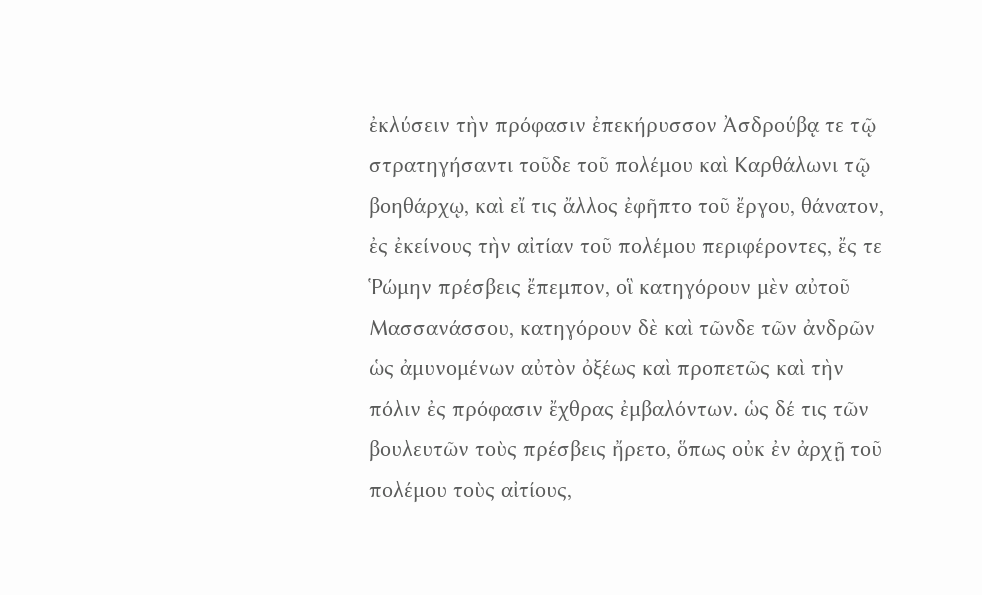ἐκλύσειν τὴν πρόφασιν ἐπεκήρυσσον Ἀσδρούβᾳ τε τῷ στρατηγήσαντι τοῦδε τοῦ πολέμου καὶ Καρθάλωνι τῷ βοηθάρχῳ, καὶ εἴ τις ἄλλος ἐφῆπτο τοῦ ἔργου, θάνατον, ἐς ἐκείνους τὴν αἰτίαν τοῦ πολέμου περιφέροντες, ἔς τε Ῥώμην πρέσβεις ἔπεμπον, οἳ κατηγόρουν μὲν αὐτοῦ Μασσανάσσου, κατηγόρουν δὲ καὶ τῶνδε τῶν ἀνδρῶν ὡς ἀμυνομένων αὐτὸν ὀξέως καὶ προπετῶς καὶ τὴν πόλιν ἐς πρόφασιν ἔχθρας ἐμβαλόντων. ὡς δέ τις τῶν βουλευτῶν τοὺς πρέσβεις ἤρετο, ὅπως οὐκ ἐν ἀρχῇ τοῦ πολέμου τοὺς αἰτίους,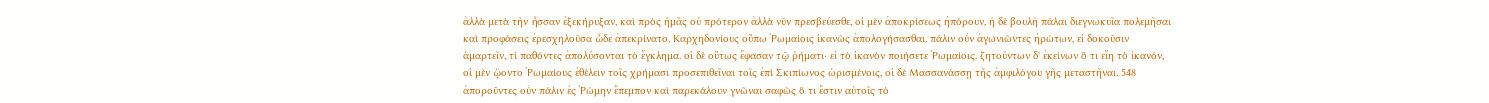ἀλλὰ μετὰ τὴν ἧσσαν ἐξεκήρυξαν, καὶ πρὸς ἡμᾶς οὐ πρότερον ἀλλὰ νῦν πρεσβεύεσθε, οἱ μὲν ἀποκρίσεως ἠπόρουν, ἡ δὲ βουλὴ πάλαι διεγνωκυῖα πολεμῆσαι καὶ προφάσεις ἐρεσχηλοῦσα ὧδε ἀπεκρίνατο, Καρχηδονίους οὔπω Ῥωμαίοις ἱκανῶς ἀπολογήσασθαι. πάλιν οὖν ἀγωνιῶντες ἠρώτων, εἰ δοκοῦσιν ἁμαρτεῖν, τί παθόντες ἀπολύσονται τὸ ἔγκλημα. οἱ δὲ οὕτως ἔφασαν τῷ ῥήματι· εἰ τὸ ἱκανὸν ποιήσετε Ῥωμαίοις. ζητούντων δ' ἐκείνων ὅ τι εἴη τὸ ἱκανόν, οἱ μὲν ᾤοντο Ῥωμαίους ἐθέλειν τοῖς χρήμασι προσεπιθεῖναι τοῖς ἐπὶ Σκιπίωνος ὡρισμένοις, οἱ δὲ Μασσανάσσῃ τῆς ἀμφιλόγου γῆς μεταστῆναι. 548 ἀποροῦντες οὖν πάλιν ἐς Ῥώμην ἔπεμπον καὶ παρεκάλουν γνῶναι σαφῶς ὅ τι ἔστιν αὐτοῖς τὸ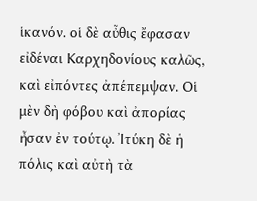ἱκανόν. οἱ δὲ αὖθις ἔφασαν εἰδέναι Καρχηδονίους καλῶς, καὶ εἰπόντες ἀπέπεμψαν. Οἱ μὲν δὴ φόβου καὶ ἀπορίας ἦσαν ἐν τούτῳ. Ἰτύκη δὲ ἡ πόλις καὶ αὐτὴ τὰ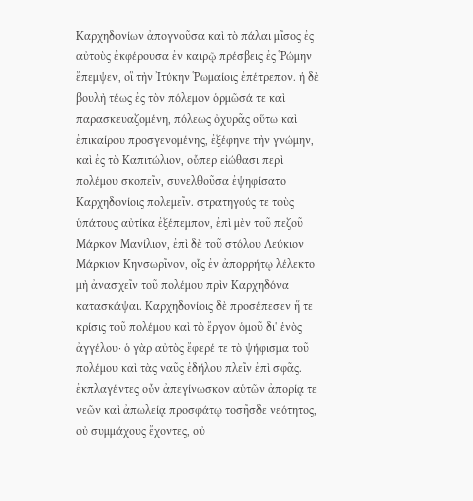Καρχηδονίων ἀπογνοῦσα καὶ τὸ πάλαι μῖσος ἐς αὐτοὺς ἐκφέρουσα ἐν καιρῷ πρέσβεις ἐς Ῥώμην ἔπεμψεν, οἳ τὴν Ἰτύκην Ῥωμαίοις ἐπέτρεπον. ἡ δὲ βουλὴ τέως ἐς τὸν πόλεμον ὁρμῶσά τε καὶ παρασκευαζομένη, πόλεως ὀχυρᾶς οὕτω καὶ ἐπικαίρου προσγενομένης, ἐξέφηνε τὴν γνώμην, καὶ ἐς τὸ Καπιτώλιον, οὗπερ εἰώθασι περὶ πολέμου σκοπεῖν, συνελθοῦσα ἐψηφίσατο Καρχηδονίοις πολεμεῖν. στρατηγούς τε τοὺς ὑπάτους αὐτίκα ἐξέπεμπον, ἐπὶ μὲν τοῦ πεζοῦ Μάρκον Μανίλιον, ἐπὶ δὲ τοῦ στόλου Λεύκιον Μάρκιον Κηνσωρῖνον, οἷς ἐν ἀπορρήτῳ λέλεκτο μὴ ἀνασχεῖν τοῦ πολέμου πρὶν Καρχηδόνα κατασκάψαι. Καρχηδονίοις δὲ προσέπεσεν ἥ τε κρίσις τοῦ πολέμου καὶ τὸ ἔργον ὁμοῦ δι' ἑνὸς ἀγγέλου· ὁ γὰρ αὐτὸς ἔφερέ τε τὸ ψήφισμα τοῦ πολέμου καὶ τὰς ναῦς ἐδήλου πλεῖν ἐπὶ σφᾶς. ἐκπλαγέντες οὖν ἀπεγίνωσκον αὑτῶν ἀπορίᾳ τε νεῶν καὶ ἀπωλείᾳ προσφάτῳ τοσῆσδε νεότητος, οὐ συμμάχους ἔχοντες, οὐ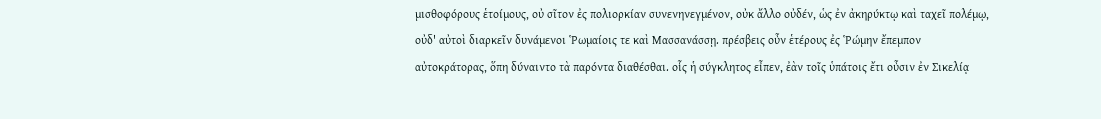μισθοφόρους ἑτοίμους, οὐ σῖτον ἐς πολιορκίαν συνενηνεγμένον, οὐκ ἄλλο οὐδέν, ὡς ἐν ἀκηρύκτῳ καὶ ταχεῖ πολέμῳ, οὐδ' αὐτοὶ διαρκεῖν δυνάμενοι Ῥωμαίοις τε καὶ Μασσανάσσῃ. πρέσβεις οὖν ἑτέρους ἐς Ῥώμην ἔπεμπον αὐτοκράτορας, ὅπη δύναιντο τὰ παρόντα διαθέσθαι. οἷς ἡ σύγκλητος εἶπεν, ἐὰν τοῖς ὑπάτοις ἔτι οὖσιν ἐν Σικελίᾳ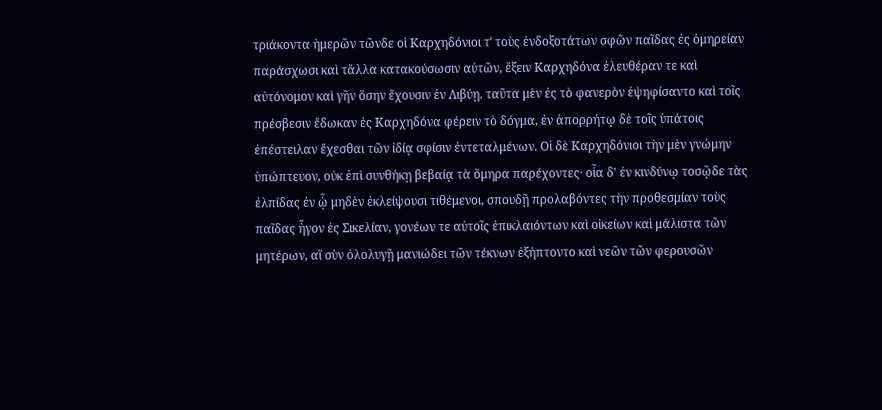τριάκοντα ἡμερῶν τῶνδε οἱ Καρχηδόνιοι τʹ τοὺς ἐνδοξοτάτων σφῶν παῖδας ἐς ὁμηρείαν παράσχωσι καὶ τἄλλα κατακούσωσιν αὐτῶν, ἕξειν Καρχηδόνα ἐλευθέραν τε καὶ αὐτόνομον καὶ γῆν ὅσην ἔχουσιν ἐν Λιβύῃ. ταῦτα μὲν ἐς τὸ φανερὸν ἐψηφίσαντο καὶ τοῖς πρέσβεσιν ἔδωκαν ἐς Καρχηδόνα φέρειν τὸ δόγμα, ἐν ἀπορρήτῳ δὲ τοῖς ὑπάτοις ἐπέστειλαν ἔχεσθαι τῶν ἰδίᾳ σφίσιν ἐντεταλμένων. Οἱ δὲ Καρχηδόνιοι τὴν μὲν γνώμην ὑπώπτευον, οὐκ ἐπὶ συνθήκῃ βεβαίᾳ τὰ ὅμηρα παρέχοντες· οἷα δ' ἐν κινδύνῳ τοσῷδε τὰς ἐλπίδας ἐν ᾧ μηδὲν ἐκλείψουσι τιθέμενοι, σπουδῇ προλαβόντες τὴν προθεσμίαν τοὺς παῖδας ἦγον ἐς Σικελίαν, γονέων τε αὐτοῖς ἐπικλαιόντων καὶ οἰκείων καὶ μάλιστα τῶν μητέρων, αἳ σὺν ὀλολυγῇ μανιώδει τῶν τέκνων ἐξήπτοντο καὶ νεῶν τῶν φερουσῶν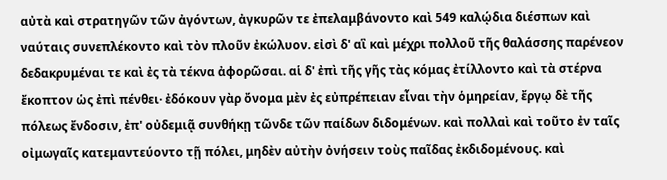αὐτὰ καὶ στρατηγῶν τῶν ἀγόντων, ἀγκυρῶν τε ἐπελαμβάνοντο καὶ 549 καλῴδια διέσπων καὶ ναύταις συνεπλέκοντο καὶ τὸν πλοῦν ἐκώλυον. εἰσὶ δ' αἳ καὶ μέχρι πολλοῦ τῆς θαλάσσης παρένεον δεδακρυμέναι τε καὶ ἐς τὰ τέκνα ἀφορῶσαι. αἱ δ' ἐπὶ τῆς γῆς τὰς κόμας ἐτίλλοντο καὶ τὰ στέρνα ἔκοπτον ὡς ἐπὶ πένθει· ἐδόκουν γὰρ ὄνομα μὲν ἐς εὐπρέπειαν εἶναι τὴν ὁμηρείαν, ἔργῳ δὲ τῆς πόλεως ἔνδοσιν, ἐπ' οὐδεμιᾷ συνθήκῃ τῶνδε τῶν παίδων διδομένων. καὶ πολλαὶ καὶ τοῦτο ἐν ταῖς οἰμωγαῖς κατεμαντεύοντο τῇ πόλει, μηδὲν αὐτὴν ὀνήσειν τοὺς παῖδας ἐκδιδομένους. καὶ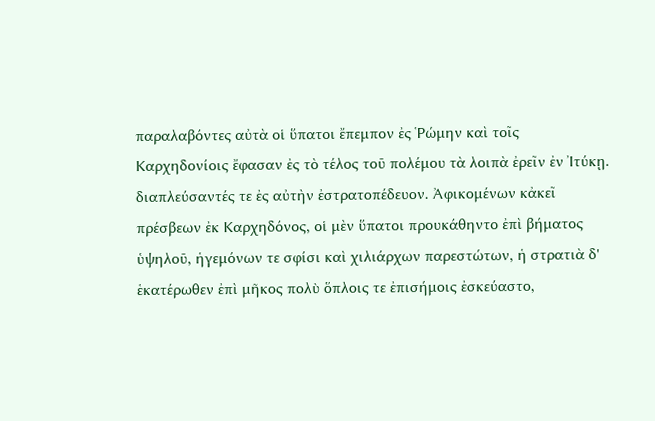παραλαβόντες αὐτὰ οἱ ὕπατοι ἔπεμπον ἐς Ῥώμην καὶ τοῖς Καρχηδονίοις ἔφασαν ἐς τὸ τέλος τοῦ πολέμου τὰ λοιπὰ ἐρεῖν ἐν Ἰτύκῃ. διαπλεύσαντές τε ἐς αὐτὴν ἐστρατοπέδευον. Ἀφικομένων κἀκεῖ πρέσβεων ἐκ Καρχηδόνος, οἱ μὲν ὕπατοι προυκάθηντο ἐπὶ βήματος ὑψηλοῦ, ἡγεμόνων τε σφίσι καὶ χιλιάρχων παρεστώτων, ἡ στρατιὰ δ' ἑκατέρωθεν ἐπὶ μῆκος πολὺ ὅπλοις τε ἐπισήμοις ἐσκεύαστο,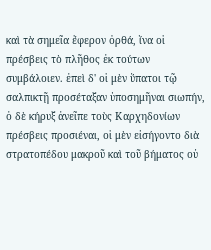καὶ τὰ σημεῖα ἔφερον ὀρθά, ἵνα οἱ πρέσβεις τὸ πλῆθος ἐκ τούτων συμβάλοιεν. ἐπεὶ δ' οἱ μὲν ὕπατοι τῷ σαλπικτῇ προσέταξαν ὑποσημῆναι σιωπήν, ὁ δὲ κήρυξ ἀνεῖπε τοὺς Καρχηδονίων πρέσβεις προσιέναι, οἱ μὲν εἰσήγοντο διὰ στρατοπέδου μακροῦ καὶ τοῦ βήματος οὐ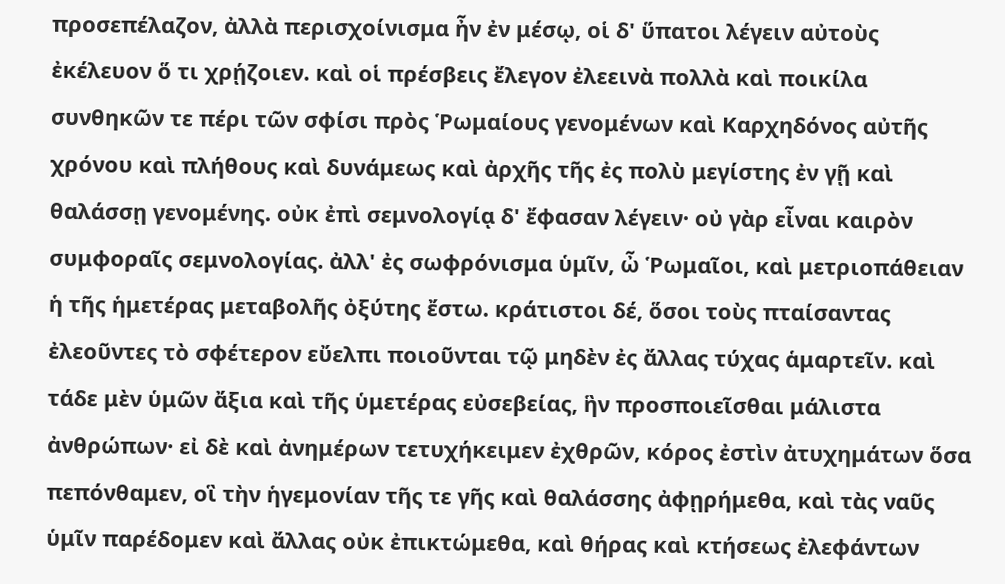προσεπέλαζον, ἀλλὰ περισχοίνισμα ἦν ἐν μέσῳ, οἱ δ' ὕπατοι λέγειν αὐτοὺς ἐκέλευον ὅ τι χρῄζοιεν. καὶ οἱ πρέσβεις ἔλεγον ἐλεεινὰ πολλὰ καὶ ποικίλα συνθηκῶν τε πέρι τῶν σφίσι πρὸς Ῥωμαίους γενομένων καὶ Καρχηδόνος αὐτῆς χρόνου καὶ πλήθους καὶ δυνάμεως καὶ ἀρχῆς τῆς ἐς πολὺ μεγίστης ἐν γῇ καὶ θαλάσσῃ γενομένης. οὐκ ἐπὶ σεμνολογίᾳ δ' ἔφασαν λέγειν· οὐ γὰρ εἶναι καιρὸν συμφοραῖς σεμνολογίας. ἀλλ' ἐς σωφρόνισμα ὑμῖν, ὦ Ῥωμαῖοι, καὶ μετριοπάθειαν ἡ τῆς ἡμετέρας μεταβολῆς ὀξύτης ἔστω. κράτιστοι δέ, ὅσοι τοὺς πταίσαντας ἐλεοῦντες τὸ σφέτερον εὔελπι ποιοῦνται τῷ μηδὲν ἐς ἄλλας τύχας ἁμαρτεῖν. καὶ τάδε μὲν ὑμῶν ἄξια καὶ τῆς ὑμετέρας εὐσεβείας, ἣν προσποιεῖσθαι μάλιστα ἀνθρώπων· εἰ δὲ καὶ ἀνημέρων τετυχήκειμεν ἐχθρῶν, κόρος ἐστὶν ἀτυχημάτων ὅσα πεπόνθαμεν, οἳ τὴν ἡγεμονίαν τῆς τε γῆς καὶ θαλάσσης ἀφῃρήμεθα, καὶ τὰς ναῦς ὑμῖν παρέδομεν καὶ ἄλλας οὐκ ἐπικτώμεθα, καὶ θήρας καὶ κτήσεως ἐλεφάντων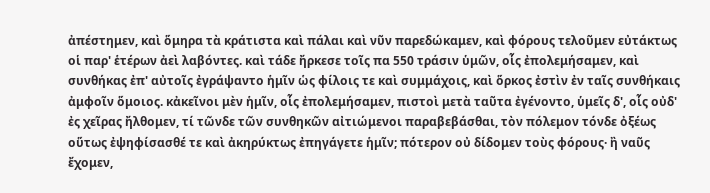ἀπέστημεν, καὶ ὅμηρα τὰ κράτιστα καὶ πάλαι καὶ νῦν παρεδώκαμεν, καὶ φόρους τελοῦμεν εὐτάκτως οἱ παρ' ἑτέρων ἀεὶ λαβόντες. καὶ τάδε ἤρκεσε τοῖς πα 550 τράσιν ὑμῶν, οἷς ἐπολεμήσαμεν, καὶ συνθήκας ἐπ' αὐτοῖς ἐγράψαντο ἡμῖν ὡς φίλοις τε καὶ συμμάχοις, καὶ ὅρκος ἐστὶν ἐν ταῖς συνθήκαις ἀμφοῖν ὅμοιος. κἀκεῖνοι μὲν ἡμῖν, οἷς ἐπολεμήσαμεν, πιστοὶ μετὰ ταῦτα ἐγένοντο, ὑμεῖς δ', οἷς οὐδ' ἐς χεῖρας ἤλθομεν, τί τῶνδε τῶν συνθηκῶν αἰτιώμενοι παραβεβάσθαι, τὸν πόλεμον τόνδε ὀξέως οὕτως ἐψηφίσασθέ τε καὶ ἀκηρύκτως ἐπηγάγετε ἡμῖν; πότερον οὐ δίδομεν τοὺς φόρους· ἢ ναῦς ἔχομεν,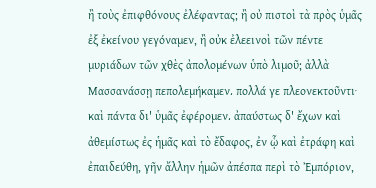ἢ τοὺς ἐπιφθόνους ἐλέφαντας; ἢ οὐ πιστοὶ τὰ πρὸς ὑμᾶς ἐξ ἐκείνου γεγόναμεν, ἢ οὐκ ἐλεεινοὶ τῶν πέντε μυριάδων τῶν χθὲς ἀπολομένων ὑπὸ λιμοῦ; ἀλλὰ Μασσανάσσῃ πεπολεμήκαμεν. πολλά γε πλεονεκτοῦντι· καὶ πάντα δι' ὑμᾶς ἐφέρομεν. ἀπαύστως δ' ἔχων καὶ ἀθεμίστως ἐς ἡμᾶς καὶ τὸ ἔδαφος, ἐν ᾧ καὶ ἐτράφη καὶ ἐπαιδεύθη, γῆν ἄλλην ἡμῶν ἀπέσπα περὶ τὸ Ἐμπόριον,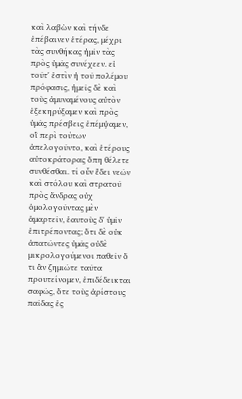καὶ λαβὼν καὶ τήνδε ἐπέβαινεν ἑτέρας, μέχρι τὰς συνθήκας ἡμῖν τὰς πρὸς ὑμᾶς συνέχεεν. εἰ τοῦτ' ἐστὶν ἡ τοῦ πολέμου πρόφασις, ἡμεῖς δὲ καὶ τοὺς ἀμυναμένους αὐτὸν ἐξεκηρύξαμεν καὶ πρὸς ὑμᾶς πρέσβεις ἐπέμψαμεν, οἳ περὶ τούτων ἀπελογοῦντο, καὶ ἑτέρους αὐτοκράτορας ὅπη θέλετε συνθέσθαι. τί οὖν ἔδει νεῶν καὶ στόλου καὶ στρατοῦ πρὸς ἄνδρας οὐχ ὁμολογοῦντας μὲν ἁμαρτεῖν, ἑαυτοὺς δ' ὑμῖν ἐπιτρέποντας; ὅτι δὲ οὐκ ἀπατῶντες ὑμᾶς οὐδὲ μικρολογούμενοι παθεῖν ὅ τι ἂν ζημιῶτε ταῦτα προυτείνομεν, ἐπιδέδεικται σαφῶς, ὅτε τοὺς ἀρίστους παῖδας ἐς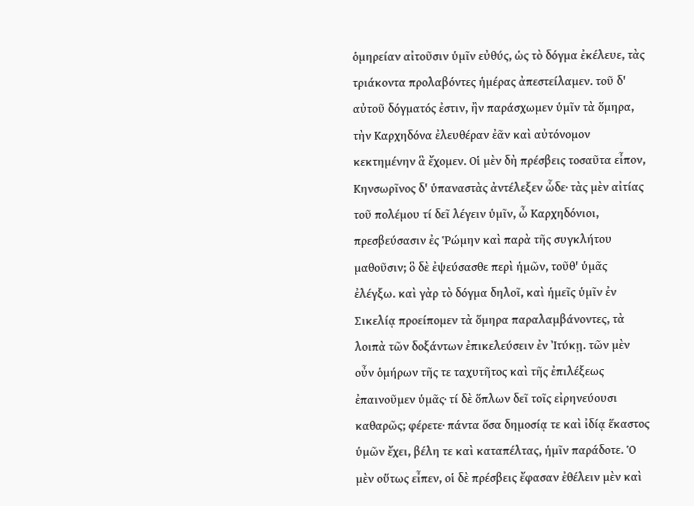ὁμηρείαν αἰτοῦσιν ὑμῖν εὐθύς, ὡς τὸ δόγμα ἐκέλευε, τὰς τριάκοντα προλαβόντες ἡμέρας ἀπεστείλαμεν. τοῦ δ' αὐτοῦ δόγματός ἐστιν, ἢν παράσχωμεν ὑμῖν τὰ ὅμηρα, τὴν Καρχηδόνα ἐλευθέραν ἐᾶν καὶ αὐτόνομον κεκτημένην ἃ ἔχομεν. Οἱ μὲν δὴ πρέσβεις τοσαῦτα εἶπον, Κηνσωρῖνος δ' ὑπαναστὰς ἀντέλεξεν ὧδε· τὰς μὲν αἰτίας τοῦ πολέμου τί δεῖ λέγειν ὑμῖν, ὦ Καρχηδόνιοι, πρεσβεύσασιν ἐς Ῥώμην καὶ παρὰ τῆς συγκλήτου μαθοῦσιν; ὃ δὲ ἐψεύσασθε περὶ ἡμῶν, τοῦθ' ὑμᾶς ἐλέγξω. καὶ γὰρ τὸ δόγμα δηλοῖ, καὶ ἡμεῖς ὑμῖν ἐν Σικελίᾳ προείπομεν τὰ ὅμηρα παραλαμβάνοντες, τὰ λοιπὰ τῶν δοξάντων ἐπικελεύσειν ἐν Ἰτύκῃ. τῶν μὲν οὖν ὁμήρων τῆς τε ταχυτῆτος καὶ τῆς ἐπιλέξεως ἐπαινοῦμεν ὑμᾶς· τί δὲ ὅπλων δεῖ τοῖς εἰρηνεύουσι καθαρῶς; φέρετε· πάντα ὅσα δημοσίᾳ τε καὶ ἰδίᾳ ἕκαστος ὑμῶν ἔχει, βέλη τε καὶ καταπέλτας, ἡμῖν παράδοτε. Ὁ μὲν οὕτως εἶπεν, οἱ δὲ πρέσβεις ἔφασαν ἐθέλειν μὲν καὶ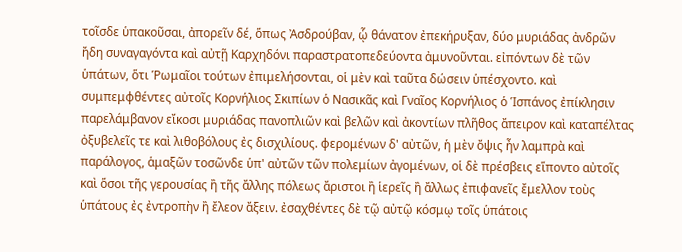τοῖσδε ὑπακοῦσαι, ἀπορεῖν δέ, ὅπως Ἀσδρούβαν, ᾧ θάνατον ἐπεκήρυξαν, δύο μυριάδας ἀνδρῶν ἤδη συναγαγόντα καὶ αὐτῇ Καρχηδόνι παραστρατοπεδεύοντα ἀμυνοῦνται. εἰπόντων δὲ τῶν ὑπάτων, ὅτι Ῥωμαῖοι τούτων ἐπιμελήσονται, οἱ μὲν καὶ ταῦτα δώσειν ὑπέσχοντο. καὶ συμπεμφθέντες αὐτοῖς Κορνήλιος Σκιπίων ὁ Νασικᾶς καὶ Γναῖος Κορνήλιος ὁ Ἱσπάνος ἐπίκλησιν παρελάμβανον εἴκοσι μυριάδας πανοπλιῶν καὶ βελῶν καὶ ἀκοντίων πλῆθος ἄπειρον καὶ καταπέλτας ὀξυβελεῖς τε καὶ λιθοβόλους ἐς δισχιλίους. φερομένων δ' αὐτῶν, ἡ μὲν ὄψις ἦν λαμπρὰ καὶ παράλογος, ἁμαξῶν τοσῶνδε ὑπ' αὐτῶν τῶν πολεμίων ἀγομένων, οἱ δὲ πρέσβεις εἵποντο αὐτοῖς καὶ ὅσοι τῆς γερουσίας ἢ τῆς ἄλλης πόλεως ἄριστοι ἢ ἱερεῖς ἢ ἄλλως ἐπιφανεῖς ἔμελλον τοὺς ὑπάτους ἐς ἐντροπὴν ἢ ἔλεον ἄξειν. ἐσαχθέντες δὲ τῷ αὐτῷ κόσμῳ τοῖς ὑπάτοις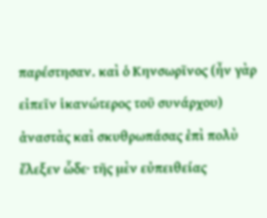παρέστησαν. καὶ ὁ Κηνσωρῖνος (ἦν γὰρ εἰπεῖν ἱκανώτερος τοῦ συνάρχου) ἀναστὰς καὶ σκυθρωπάσας ἐπὶ πολὺ ἔλεξεν ὧδε· τῆς μὲν εὐπειθείας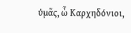ὑμᾶς, ὦ Καρχηδόνιοι,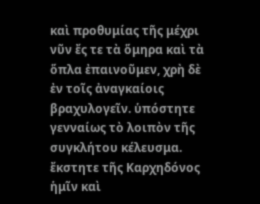καὶ προθυμίας τῆς μέχρι νῦν ἔς τε τὰ ὅμηρα καὶ τὰ ὅπλα ἐπαινοῦμεν, χρὴ δὲ ἐν τοῖς ἀναγκαίοις βραχυλογεῖν. ὑπόστητε γενναίως τὸ λοιπὸν τῆς συγκλήτου κέλευσμα. ἔκστητε τῆς Καρχηδόνος ἡμῖν καὶ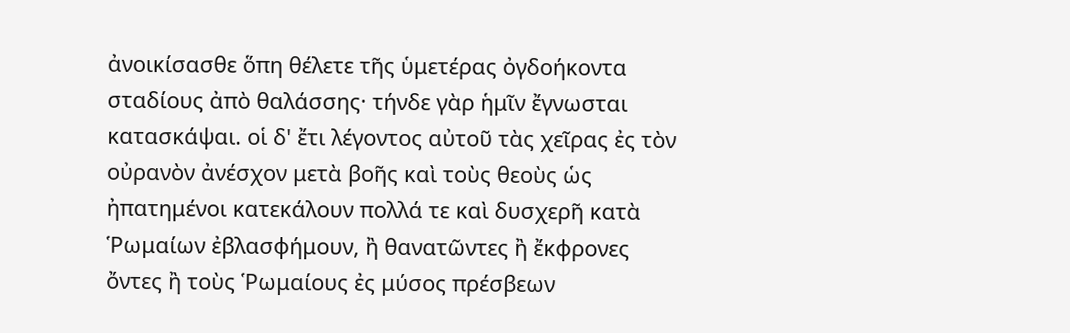ἀνοικίσασθε ὅπη θέλετε τῆς ὑμετέρας ὀγδοήκοντα σταδίους ἀπὸ θαλάσσης· τήνδε γὰρ ἡμῖν ἔγνωσται κατασκάψαι. οἱ δ' ἔτι λέγοντος αὐτοῦ τὰς χεῖρας ἐς τὸν οὐρανὸν ἀνέσχον μετὰ βοῆς καὶ τοὺς θεοὺς ὡς ἠπατημένοι κατεκάλουν πολλά τε καὶ δυσχερῆ κατὰ Ῥωμαίων ἐβλασφήμουν, ἢ θανατῶντες ἢ ἔκφρονες ὄντες ἢ τοὺς Ῥωμαίους ἐς μύσος πρέσβεων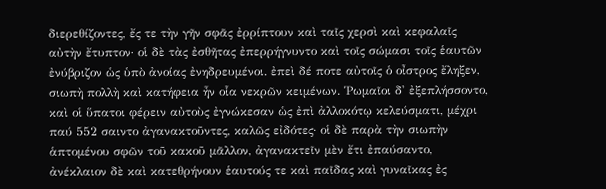διερεθίζοντες, ἔς τε τὴν γῆν σφᾶς ἐρρίπτουν καὶ ταῖς χερσὶ καὶ κεφαλαῖς αὐτὴν ἔτυπτον· οἱ δὲ τὰς ἐσθῆτας ἐπερρήγνυντο καὶ τοῖς σώμασι τοῖς ἑαυτῶν ἐνύβριζον ὡς ὑπὸ ἀνοίας ἐνηδρευμένοι. ἐπεὶ δέ ποτε αὐτοῖς ὁ οἶστρος ἔληξεν, σιωπὴ πολλὴ καὶ κατήφεια ἦν οἷα νεκρῶν κειμένων. Ῥωμαῖοι δ' ἐξεπλήσσοντο, καὶ οἱ ὕπατοι φέρειν αὐτοὺς ἐγνώκεσαν ὡς ἐπὶ ἀλλοκότῳ κελεύσματι, μέχρι παύ 552 σαιντο ἀγανακτοῦντες, καλῶς εἰδότες· οἱ δὲ παρὰ τὴν σιωπὴν ἁπτομένου σφῶν τοῦ κακοῦ μᾶλλον, ἀγανακτεῖν μὲν ἔτι ἐπαύσαντο, ἀνέκλαιον δὲ καὶ κατεθρήνουν ἑαυτούς τε καὶ παῖδας καὶ γυναῖκας ἐς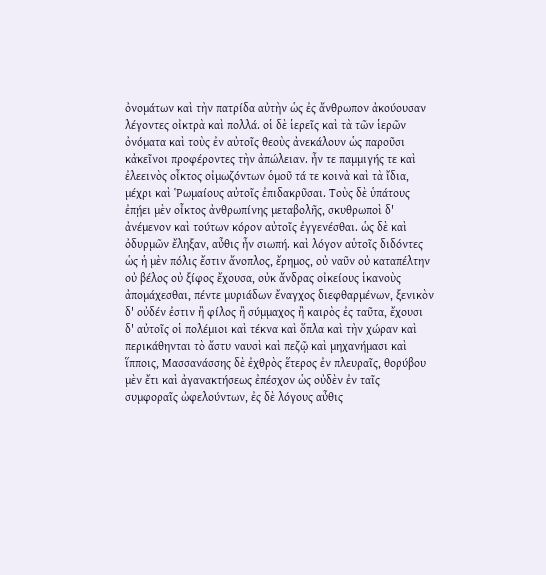ὀνομάτων καὶ τὴν πατρίδα αὐτὴν ὡς ἐς ἄνθρωπον ἀκούουσαν λέγοντες οἰκτρὰ καὶ πολλά. οἱ δὲ ἱερεῖς καὶ τὰ τῶν ἱερῶν ὀνόματα καὶ τοὺς ἐν αὐτοῖς θεοὺς ἀνεκάλουν ὡς παροῦσι κἀκεῖνοι προφέροντες τὴν ἀπώλειαν. ἦν τε παμμιγής τε καὶ ἐλεεινὸς οἶκτος οἰμωζόντων ὁμοῦ τά τε κοινὰ καὶ τὰ ἴδια, μέχρι καὶ Ῥωμαίους αὐτοῖς ἐπιδακρῦσαι. Τοὺς δὲ ὑπάτους ἐπῄει μὲν οἶκτος ἀνθρωπίνης μεταβολῆς, σκυθρωποὶ δ' ἀνέμενον καὶ τούτων κόρον αὐτοῖς ἐγγενέσθαι. ὡς δὲ καὶ ὀδυρμῶν ἔληξαν, αὖθις ἦν σιωπή. καὶ λόγον αὑτοῖς διδόντες ὡς ἡ μὲν πόλις ἔστιν ἄνοπλος, ἔρημος, οὐ ναῦν οὐ καταπέλτην οὐ βέλος οὐ ξίφος ἔχουσα, οὐκ ἄνδρας οἰκείους ἱκανοὺς ἀπομάχεσθαι, πέντε μυριάδων ἔναγχος διεφθαρμένων, ξενικὸν δ' οὐδέν ἐστιν ἢ φίλος ἢ σύμμαχος ἢ καιρὸς ἐς ταῦτα, ἔχουσι δ' αὐτοῖς οἱ πολέμιοι καὶ τέκνα καὶ ὅπλα καὶ τὴν χώραν καὶ περικάθηνται τὸ ἄστυ ναυσὶ καὶ πεζῷ καὶ μηχανήμασι καὶ ἵπποις, Μασσανάσσης δὲ ἐχθρὸς ἕτερος ἐν πλευραῖς, θορύβου μὲν ἔτι καὶ ἀγανακτήσεως ἐπέσχον ὡς οὐδὲν ἐν ταῖς συμφοραῖς ὠφελούντων, ἐς δὲ λόγους αὖθις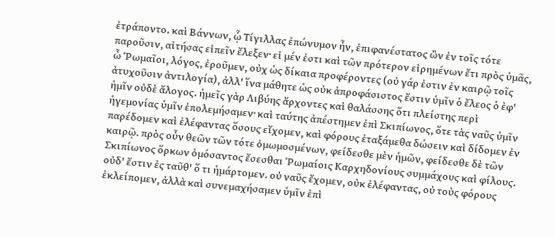ἐτράποντο. καὶ Βάννων, ᾧ Τίγιλλας ἐπώνυμον ἦν, ἐπιφανέστατος ὢν ἐν τοῖς τότε παροῦσιν, αἰτήσας εἰπεῖν ἔλεξεν· εἰ μέν ἐστι καὶ τῶν πρότερον εἰρημένων ἔτι πρὸς ὑμᾶς, ὦ Ῥωμαῖοι, λόγος, ἐροῦμεν, οὐχ ὡς δίκαια προφέροντες (οὐ γάρ ἐστιν ἐν καιρῷ τοῖς ἀτυχοῦσιν ἀντιλογία), ἀλλ' ἵνα μάθητε ὡς οὐκ ἀπροφάσιστος ἔστιν ὑμῖν ὁ ἔλεος ὁ ἐφ' ἡμῖν οὐδὲ ἄλογος. ἡμεῖς γὰρ Λιβύης ἄρχοντες καὶ θαλάσσης ὅτι πλείστης περὶ ἡγεμονίας ὑμῖν ἐπολεμήσαμεν· καὶ ταύτης ἀπέστημεν ἐπὶ Σκιπίωνος, ὅτε τὰς ναῦς ὑμῖν παρέδομεν καὶ ἐλέφαντας ὅσους εἴχομεν, καὶ φόρους ἐταξάμεθα δώσειν καὶ δίδομεν ἐν καιρῷ. πρὸς οὖν θεῶν τῶν τότε ὀμωμοσμένων, φείδεσθε μὲν ἡμῶν, φείδεσθε δὲ τῶν Σκιπίωνος ὅρκων ὀμόσαντος ἔσεσθαι Ῥωμαίοις Καρχηδονίους συμμάχους καὶ φίλους. οὐδ' ἔστιν ἐς ταῦθ' ὅ τι ἡμάρτομεν. οὐ ναῦς ἔχομεν, οὐκ ἐλέφαντας, οὐ τοὺς φόρους ἐκλείπομεν, ἀλλὰ καὶ συνεμαχήσαμεν ὑμῖν ἐπὶ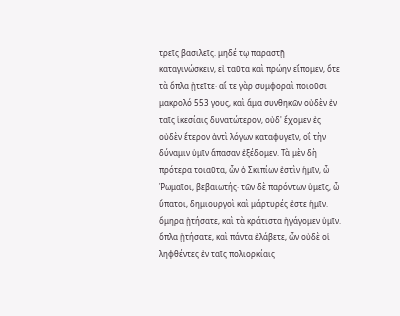τρεῖς βασιλεῖς. μηδέ τῳ παραστῇ καταγινώσκειν, εἰ ταῦτα καὶ πρώην εἴπομεν, ὅτε τὰ ὅπλα ᾐτεῖτε· αἵ τε γὰρ συμφοραὶ ποιοῦσι μακρολό 553 γους, καὶ ἅμα συνθηκῶν οὐδὲν ἐν ταῖς ἱκεσίαις δυνατώτερον, οὐδ' ἔχομεν ἐς οὐδὲν ἕτερον ἀντὶ λόγων καταφυγεῖν, οἳ τὴν δύναμιν ὑμῖν ἅπασαν ἐξέδομεν. Τὰ μὲν δὴ πρότερα τοιαῦτα, ὧν ὁ Σκιπίων ἐστὶν ἡμῖν, ὦ Ῥωμαῖοι, βεβαιωτής· τῶν δὲ παρόντων ὑμεῖς, ὦ ὕπατοι, δημιουργοὶ καὶ μάρτυρές ἐστε ἡμῖν. ὅμηρα ᾐτήσατε, καὶ τὰ κράτιστα ἠγάγομεν ὑμῖν. ὅπλα ᾐτήσατε, καὶ πάντα ἐλάβετε, ὧν οὐδὲ οἱ ληφθέντες ἐν ταῖς πολιορκίαις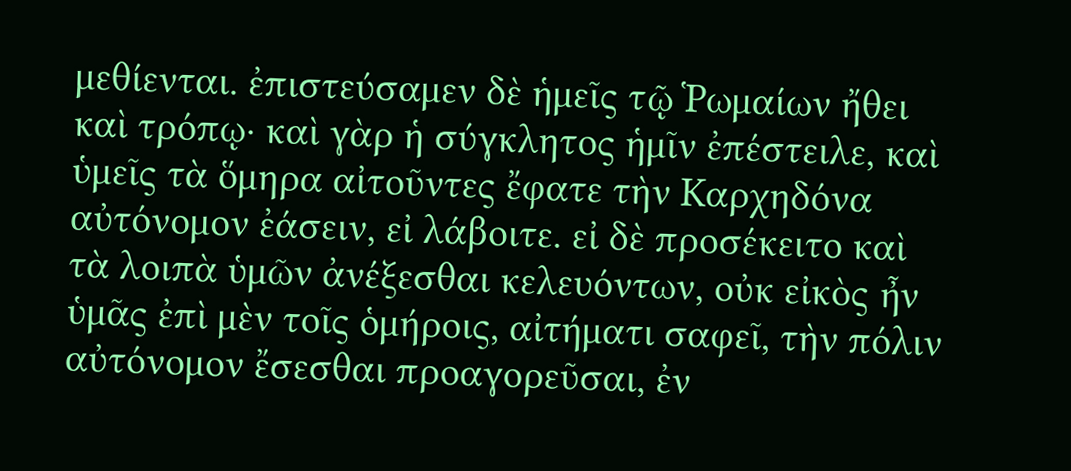μεθίενται. ἐπιστεύσαμεν δὲ ἡμεῖς τῷ Ῥωμαίων ἤθει καὶ τρόπῳ· καὶ γὰρ ἡ σύγκλητος ἡμῖν ἐπέστειλε, καὶ ὑμεῖς τὰ ὅμηρα αἰτοῦντες ἔφατε τὴν Καρχηδόνα αὐτόνομον ἐάσειν, εἰ λάβοιτε. εἰ δὲ προσέκειτο καὶ τὰ λοιπὰ ὑμῶν ἀνέξεσθαι κελευόντων, οὐκ εἰκὸς ἦν ὑμᾶς ἐπὶ μὲν τοῖς ὁμήροις, αἰτήματι σαφεῖ, τὴν πόλιν αὐτόνομον ἔσεσθαι προαγορεῦσαι, ἐν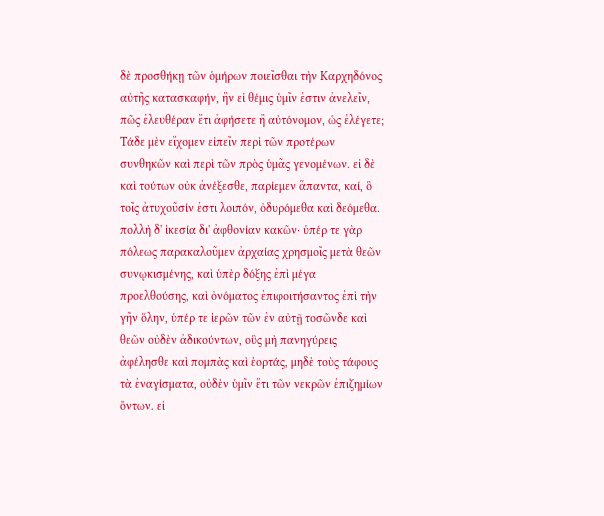δὲ προσθήκῃ τῶν ὁμήρων ποιεῖσθαι τὴν Καρχηδόνος αὐτῆς κατασκαφήν, ἣν εἰ θέμις ὑμῖν ἐστιν ἀνελεῖν, πῶς ἐλευθέραν ἔτι ἀφήσετε ἢ αὐτόνομον, ὡς ἐλέγετε; Τάδε μὲν εἴχομεν εἰπεῖν περὶ τῶν προτέρων συνθηκῶν καὶ περὶ τῶν πρὸς ὑμᾶς γενομένων. εἰ δὲ καὶ τούτων οὐκ ἀνέξεσθε, παρίεμεν ἅπαντα, καί, ὃ τοῖς ἀτυχοῦσίν ἐστι λοιπόν, ὀδυρόμεθα καὶ δεόμεθα. πολλὴ δ' ἱκεσία δι' ἀφθονίαν κακῶν· ὑπέρ τε γὰρ πόλεως παρακαλοῦμεν ἀρχαίας χρησμοῖς μετὰ θεῶν συνῳκισμένης, καὶ ὑπὲρ δόξης ἐπὶ μέγα προελθούσης, καὶ ὀνόματος ἐπιφοιτήσαντος ἐπὶ τὴν γῆν ὅλην, ὑπέρ τε ἱερῶν τῶν ἐν αὐτῇ τοσῶνδε καὶ θεῶν οὐδὲν ἀδικούντων, οὓς μὴ πανηγύρεις ἀφέλησθε καὶ πομπὰς καὶ ἑορτάς, μηδὲ τοὺς τάφους τὰ ἐναγίσματα, οὐδὲν ὑμῖν ἔτι τῶν νεκρῶν ἐπιζημίων ὄντων. εἰ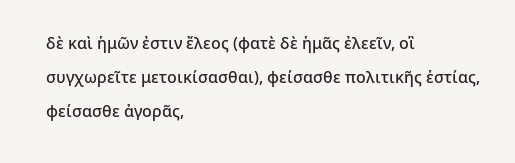δὲ καὶ ἡμῶν ἐστιν ἔλεος (φατὲ δὲ ἡμᾶς ἐλεεῖν, οἳ συγχωρεῖτε μετοικίσασθαι), φείσασθε πολιτικῆς ἑστίας, φείσασθε ἀγορᾶς,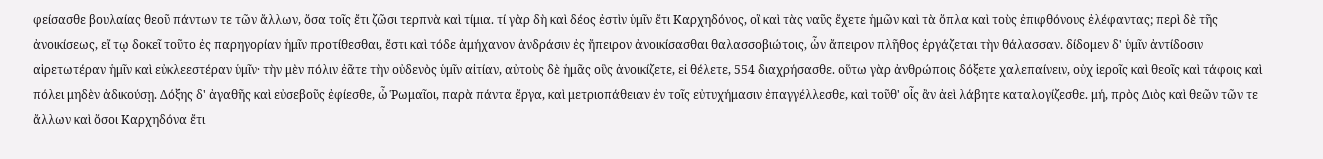φείσασθε βουλαίας θεοῦ πάντων τε τῶν ἄλλων, ὅσα τοῖς ἔτι ζῶσι τερπνὰ καὶ τίμια. τί γὰρ δὴ καὶ δέος ἐστὶν ὑμῖν ἔτι Καρχηδόνος, οἳ καὶ τὰς ναῦς ἔχετε ἡμῶν καὶ τὰ ὅπλα καὶ τοὺς ἐπιφθόνους ἐλέφαντας; περὶ δὲ τῆς ἀνοικίσεως, εἴ τῳ δοκεῖ τοῦτο ἐς παρηγορίαν ἡμῖν προτίθεσθαι, ἔστι καὶ τόδε ἀμήχανον ἀνδράσιν ἐς ἤπειρον ἀνοικίσασθαι θαλασσοβιώτοις, ὧν ἄπειρον πλῆθος ἐργάζεται τὴν θάλασσαν. δίδομεν δ' ὑμῖν ἀντίδοσιν αἱρετωτέραν ἡμῖν καὶ εὐκλεεστέραν ὑμῖν· τὴν μὲν πόλιν ἐᾶτε τὴν οὐδενὸς ὑμῖν αἰτίαν, αὐτοὺς δὲ ἡμᾶς οὓς ἀνοικίζετε, εἰ θέλετε, 554 διαχρήσασθε. οὕτω γὰρ ἀνθρώποις δόξετε χαλεπαίνειν, οὐχ ἱεροῖς καὶ θεοῖς καὶ τάφοις καὶ πόλει μηδὲν ἀδικούσῃ. Δόξης δ' ἀγαθῆς καὶ εὐσεβοῦς ἐφίεσθε, ὦ Ῥωμαῖοι, παρὰ πάντα ἔργα, καὶ μετριοπάθειαν ἐν τοῖς εὐτυχήμασιν ἐπαγγέλλεσθε, καὶ τοῦθ' οἷς ἂν ἀεὶ λάβητε καταλογίζεσθε. μή, πρὸς Διὸς καὶ θεῶν τῶν τε ἄλλων καὶ ὅσοι Καρχηδόνα ἔτι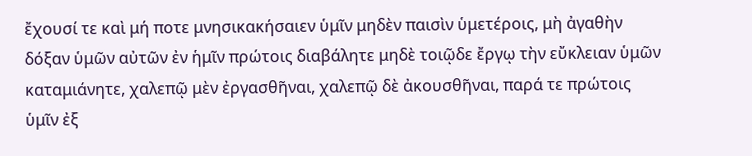ἔχουσί τε καὶ μή ποτε μνησικακήσαιεν ὑμῖν μηδὲν παισὶν ὑμετέροις, μὴ ἀγαθὴν δόξαν ὑμῶν αὐτῶν ἐν ἡμῖν πρώτοις διαβάλητε μηδὲ τοιῷδε ἔργῳ τὴν εὔκλειαν ὑμῶν καταμιάνητε, χαλεπῷ μὲν ἐργασθῆναι, χαλεπῷ δὲ ἀκουσθῆναι, παρά τε πρώτοις ὑμῖν ἐξ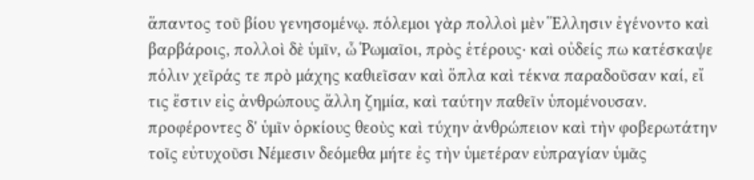ἅπαντος τοῦ βίου γενησομένῳ. πόλεμοι γὰρ πολλοὶ μὲν Ἕλλησιν ἐγένοντο καὶ βαρβάροις, πολλοὶ δὲ ὑμῖν, ὦ Ῥωμαῖοι, πρὸς ἑτέρους· καὶ οὐδείς πω κατέσκαψε πόλιν χεῖράς τε πρὸ μάχης καθιεῖσαν καὶ ὅπλα καὶ τέκνα παραδοῦσαν καί, εἴ τις ἔστιν εἰς ἀνθρώπους ἄλλη ζημία, καὶ ταύτην παθεῖν ὑπομένουσαν. προφέροντες δ' ὑμῖν ὁρκίους θεοὺς καὶ τύχην ἀνθρώπειον καὶ τὴν φοβερωτάτην τοῖς εὐτυχοῦσι Νέμεσιν δεόμεθα μήτε ἐς τὴν ὑμετέραν εὐπραγίαν ὑμᾶς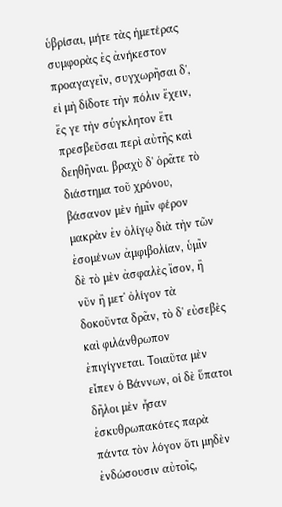ὑβρίσαι, μήτε τὰς ἡμετέρας συμφορὰς ἐς ἀνήκεστον προαγαγεῖν, συγχωρῆσαι δ', εἰ μὴ δίδοτε τὴν πόλιν ἔχειν, ἔς γε τὴν σύγκλητον ἔτι πρεσβεῦσαι περὶ αὐτῆς καὶ δεηθῆναι. βραχὺ δ' ὁρᾶτε τὸ διάστημα τοῦ χρόνου, βάσανον μὲν ἡμῖν φέρον μακρὰν ἐν ὀλίγῳ διὰ τὴν τῶν ἐσομένων ἀμφιβολίαν, ὑμῖν δὲ τὸ μὲν ἀσφαλὲς ἴσον, ἢ νῦν ἢ μετ' ὀλίγον τὰ δοκοῦντα δρᾶν, τὸ δ' εὐσεβὲς καὶ φιλάνθρωπον ἐπιγίγνεται. Τοιαῦτα μὲν εἶπεν ὁ Βάννων, οἱ δὲ ὕπατοι δῆλοι μὲν ἦσαν ἐσκυθρωπακότες παρὰ πάντα τὸν λόγον ὅτι μηδὲν ἐνδώσουσιν αὐτοῖς,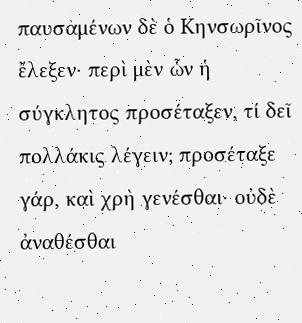παυσαμένων δὲ ὁ Κηνσωρῖνος ἔλεξεν· περὶ μὲν ὧν ἡ σύγκλητος προσέταξεν, τί δεῖ πολλάκις λέγειν; προσέταξε γάρ, καὶ χρὴ γενέσθαι· οὐδὲ ἀναθέσθαι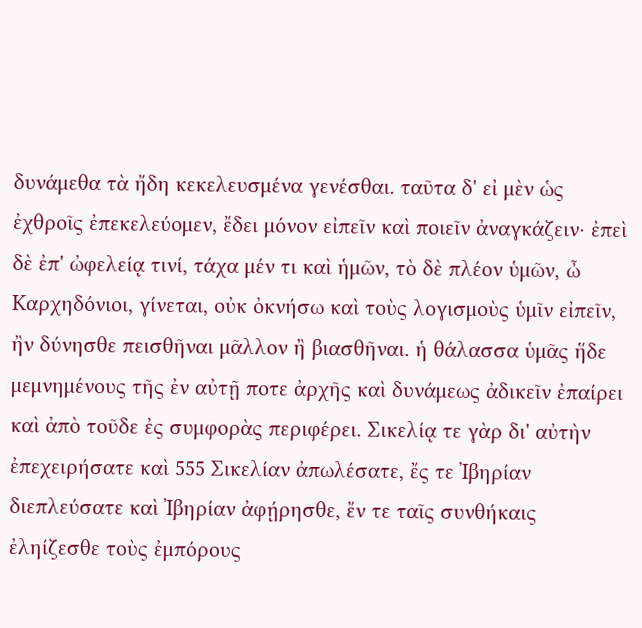δυνάμεθα τὰ ἤδη κεκελευσμένα γενέσθαι. ταῦτα δ' εἰ μὲν ὡς ἐχθροῖς ἐπεκελεύομεν, ἔδει μόνον εἰπεῖν καὶ ποιεῖν ἀναγκάζειν· ἐπεὶ δὲ ἐπ' ὠφελείᾳ τινί, τάχα μέν τι καὶ ἡμῶν, τὸ δὲ πλέον ὑμῶν, ὦ Καρχηδόνιοι, γίνεται, οὐκ ὀκνήσω καὶ τοὺς λογισμοὺς ὑμῖν εἰπεῖν, ἢν δύνησθε πεισθῆναι μᾶλλον ἢ βιασθῆναι. ἡ θάλασσα ὑμᾶς ἥδε μεμνημένους τῆς ἐν αὐτῇ ποτε ἀρχῆς καὶ δυνάμεως ἀδικεῖν ἐπαίρει καὶ ἀπὸ τοῦδε ἐς συμφορὰς περιφέρει. Σικελίᾳ τε γὰρ δι' αὐτὴν ἐπεχειρήσατε καὶ 555 Σικελίαν ἀπωλέσατε, ἔς τε Ἰβηρίαν διεπλεύσατε καὶ Ἰβηρίαν ἀφῄρησθε, ἔν τε ταῖς συνθήκαις ἐληίζεσθε τοὺς ἐμπόρους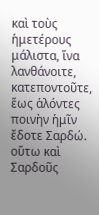καὶ τοὺς ἡμετέρους μάλιστα, ἵνα λανθάνοιτε, κατεποντοῦτε, ἕως ἁλόντες ποινὴν ἡμῖν ἔδοτε Σαρδώ. οὕτω καὶ Σαρδοῦς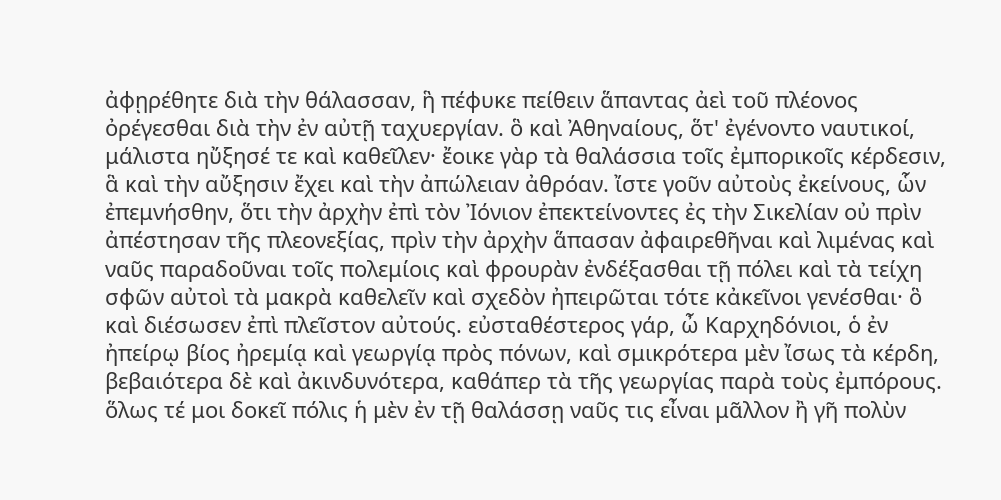ἀφῃρέθητε διὰ τὴν θάλασσαν, ἣ πέφυκε πείθειν ἅπαντας ἀεὶ τοῦ πλέονος ὀρέγεσθαι διὰ τὴν ἐν αὐτῇ ταχυεργίαν. ὃ καὶ Ἀθηναίους, ὅτ' ἐγένοντο ναυτικοί, μάλιστα ηὔξησέ τε καὶ καθεῖλεν· ἔοικε γὰρ τὰ θαλάσσια τοῖς ἐμπορικοῖς κέρδεσιν, ἃ καὶ τὴν αὔξησιν ἔχει καὶ τὴν ἀπώλειαν ἀθρόαν. ἴστε γοῦν αὐτοὺς ἐκείνους, ὧν ἐπεμνήσθην, ὅτι τὴν ἀρχὴν ἐπὶ τὸν Ἰόνιον ἐπεκτείνοντες ἐς τὴν Σικελίαν οὐ πρὶν ἀπέστησαν τῆς πλεονεξίας, πρὶν τὴν ἀρχὴν ἅπασαν ἀφαιρεθῆναι καὶ λιμένας καὶ ναῦς παραδοῦναι τοῖς πολεμίοις καὶ φρουρὰν ἐνδέξασθαι τῇ πόλει καὶ τὰ τείχη σφῶν αὐτοὶ τὰ μακρὰ καθελεῖν καὶ σχεδὸν ἠπειρῶται τότε κἀκεῖνοι γενέσθαι· ὃ καὶ διέσωσεν ἐπὶ πλεῖστον αὐτούς. εὐσταθέστερος γάρ, ὦ Καρχηδόνιοι, ὁ ἐν ἠπείρῳ βίος ἠρεμίᾳ καὶ γεωργίᾳ πρὸς πόνων, καὶ σμικρότερα μὲν ἴσως τὰ κέρδη, βεβαιότερα δὲ καὶ ἀκινδυνότερα, καθάπερ τὰ τῆς γεωργίας παρὰ τοὺς ἐμπόρους. ὅλως τέ μοι δοκεῖ πόλις ἡ μὲν ἐν τῇ θαλάσσῃ ναῦς τις εἶναι μᾶλλον ἢ γῆ πολὺν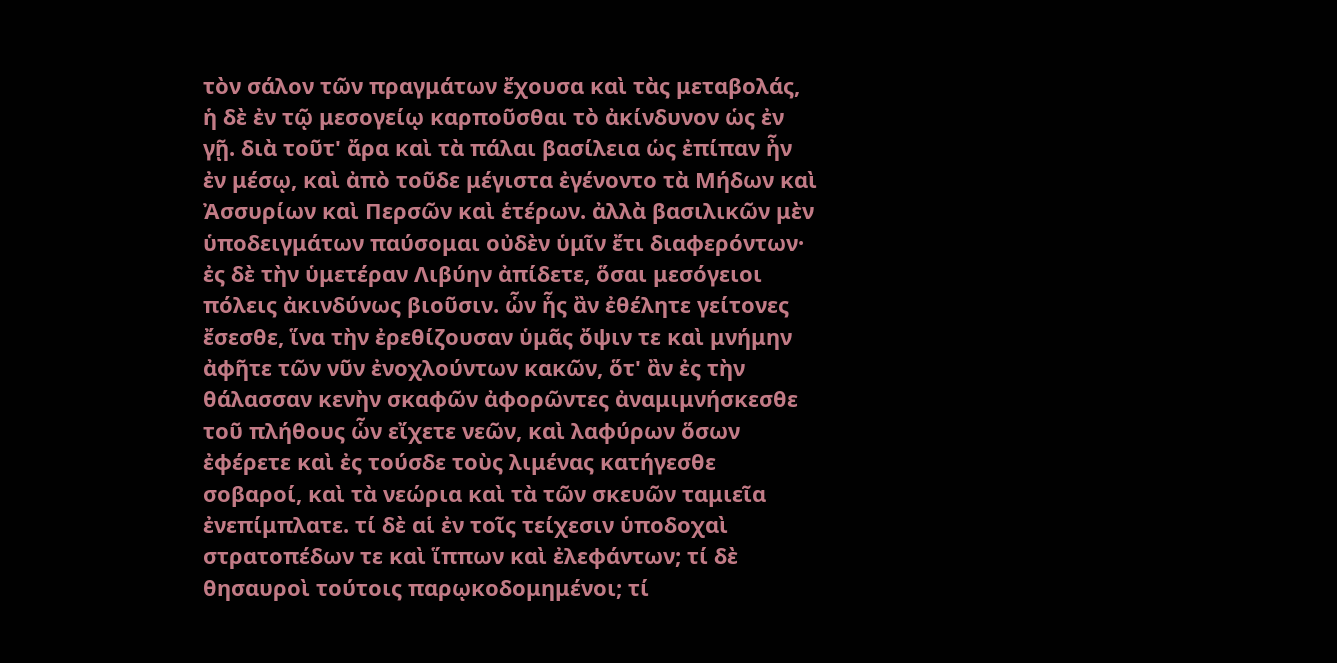τὸν σάλον τῶν πραγμάτων ἔχουσα καὶ τὰς μεταβολάς, ἡ δὲ ἐν τῷ μεσογείῳ καρποῦσθαι τὸ ἀκίνδυνον ὡς ἐν γῇ. διὰ τοῦτ' ἄρα καὶ τὰ πάλαι βασίλεια ὡς ἐπίπαν ἦν ἐν μέσῳ, καὶ ἀπὸ τοῦδε μέγιστα ἐγένοντο τὰ Μήδων καὶ Ἀσσυρίων καὶ Περσῶν καὶ ἑτέρων. ἀλλὰ βασιλικῶν μὲν ὑποδειγμάτων παύσομαι οὐδὲν ὑμῖν ἔτι διαφερόντων· ἐς δὲ τὴν ὑμετέραν Λιβύην ἀπίδετε, ὅσαι μεσόγειοι πόλεις ἀκινδύνως βιοῦσιν. ὧν ἧς ἂν ἐθέλητε γείτονες ἔσεσθε, ἵνα τὴν ἐρεθίζουσαν ὑμᾶς ὄψιν τε καὶ μνήμην ἀφῆτε τῶν νῦν ἐνοχλούντων κακῶν, ὅτ' ἂν ἐς τὴν θάλασσαν κενὴν σκαφῶν ἀφορῶντες ἀναμιμνήσκεσθε τοῦ πλήθους ὧν εἴχετε νεῶν, καὶ λαφύρων ὅσων ἐφέρετε καὶ ἐς τούσδε τοὺς λιμένας κατήγεσθε σοβαροί, καὶ τὰ νεώρια καὶ τὰ τῶν σκευῶν ταμιεῖα ἐνεπίμπλατε. τί δὲ αἱ ἐν τοῖς τείχεσιν ὑποδοχαὶ στρατοπέδων τε καὶ ἵππων καὶ ἐλεφάντων; τί δὲ θησαυροὶ τούτοις παρῳκοδομημένοι; τί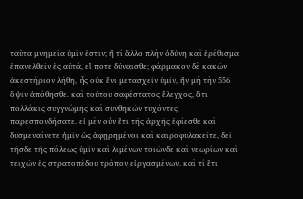ταῦτα μνημεῖα ὑμῖν ἐστιν; ἢ τί ἄλλο πλὴν ὀδύνη καὶ ἐρέθισμα ἐπανελθεῖν ἐς αὐτά, εἴ ποτε δύναισθε; φάρμακον δὲ κακῶν ἀκεστήριον λήθη, ἧς οὐκ ἔνι μετασχεῖν ὑμῖν, ἢν μὴ τὴν 556 ὄψιν ἀπόθησθε. καὶ τούτου σαφέστατος ἔλεγχος, ὅτι πολλάκις συγγνώμης καὶ συνθηκῶν τυχόντες παρεσπονδήσατε. εἰ μὲν οὖν ἔτι τῆς ἀρχῆς ἐφίεσθε καὶ δυσμεναίνετε ἡμῖν ὡς ἀφῃρημένοι καὶ καιροφυλακεῖτε, δεῖ τῆσδε τῆς πόλεως ὑμῖν καὶ λιμένων τοιῶνδε καὶ νεωρίων καὶ τειχῶν ἐς στρατοπέδου τρόπον εἰργασμένων. καὶ τί ἔτι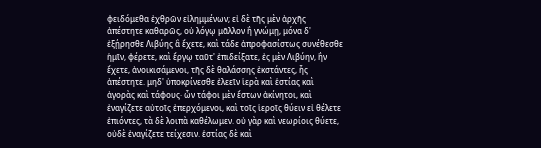φειδόμεθα ἐχθρῶν εἰλημμένων; εἰ δὲ τῆς μὲν ἀρχῆς ἀπέστητε καθαρῶς, οὐ λόγῳ μᾶλλον ἢ γνώμῃ, μόνα δ' ἐξῄρησθε Λιβύης ἃ ἔχετε, καὶ τάδε ἀπροφασίστως συνέθεσθε ἡμῖν, φέρετε, καὶ ἔργῳ ταῦτ' ἐπιδείξατε, ἐς μὲν Λιβύην, ἣν ἔχετε, ἀνοικισάμενοι, τῆς δὲ θαλάσσης ἐκστάντες, ἧς ἀπέστητε. μηδ' ὑποκρίνεσθε ἐλεεῖν ἱερὰ καὶ ἑστίας καὶ ἀγορὰς καὶ τάφους· ὧν τάφοι μὲν ἔστων ἀκίνητοι, καὶ ἐναγίζετε αὐτοῖς ἐπερχόμενοι, καὶ τοῖς ἱεροῖς θύειν εἰ θέλετε ἐπιόντες, τὰ δὲ λοιπὰ καθέλωμεν. οὐ γὰρ καὶ νεωρίοις θύετε, οὐδὲ ἐναγίζετε τείχεσιν. ἑστίας δὲ καὶ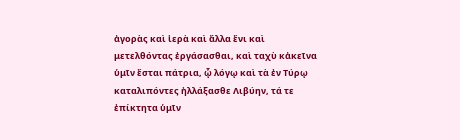ἀγορὰς καὶ ἱερὰ καὶ ἄλλα ἔνι καὶ μετελθόντας ἐργάσασθαι, καὶ ταχὺ κἀκεῖνα ὑμῖν ἔσται πάτρια, ᾧ λόγῳ καὶ τὰ ἐν Τύρῳ καταλιπόντες ἠλλάξασθε Λιβύην, τά τε ἐπίκτητα ὑμῖν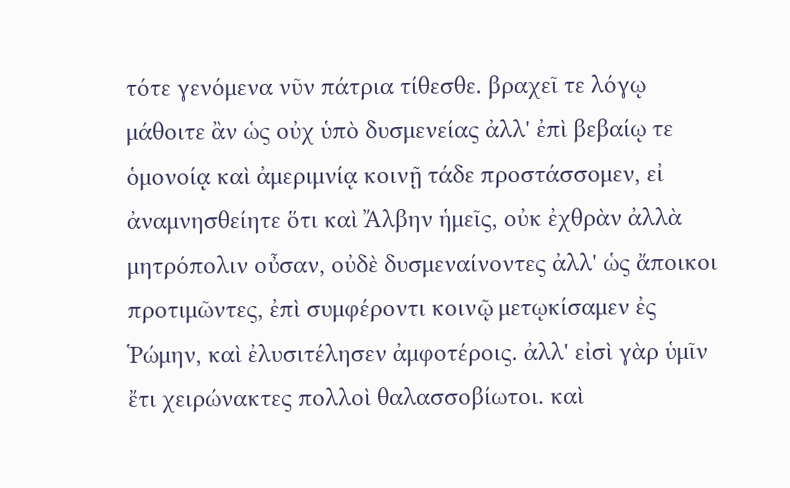τότε γενόμενα νῦν πάτρια τίθεσθε. βραχεῖ τε λόγῳ μάθοιτε ἂν ὡς οὐχ ὑπὸ δυσμενείας ἀλλ' ἐπὶ βεβαίῳ τε ὁμονοίᾳ καὶ ἀμεριμνίᾳ κοινῇ τάδε προστάσσομεν, εἰ ἀναμνησθείητε ὅτι καὶ Ἄλβην ἡμεῖς, οὐκ ἐχθρὰν ἀλλὰ μητρόπολιν οὖσαν, οὐδὲ δυσμεναίνοντες ἀλλ' ὡς ἄποικοι προτιμῶντες, ἐπὶ συμφέροντι κοινῷ μετῳκίσαμεν ἐς Ῥώμην, καὶ ἐλυσιτέλησεν ἀμφοτέροις. ἀλλ' εἰσὶ γὰρ ὑμῖν ἔτι χειρώνακτες πολλοὶ θαλασσοβίωτοι. καὶ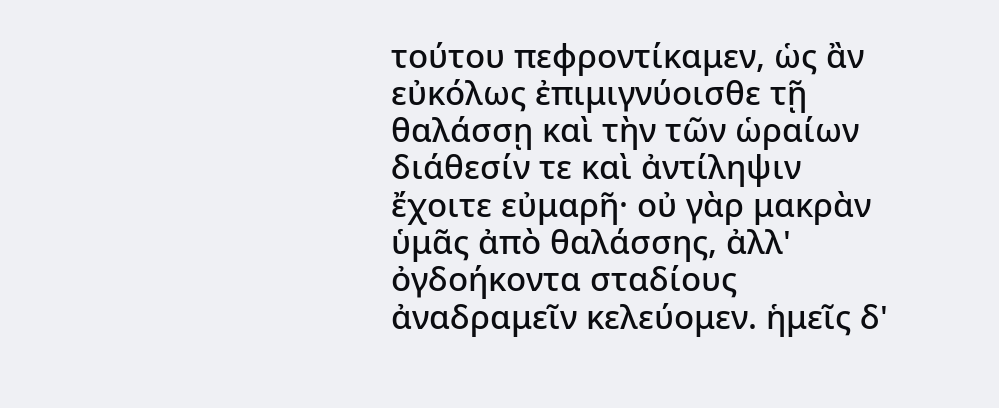τούτου πεφροντίκαμεν, ὡς ἂν εὐκόλως ἐπιμιγνύοισθε τῇ θαλάσσῃ καὶ τὴν τῶν ὡραίων διάθεσίν τε καὶ ἀντίληψιν ἔχοιτε εὐμαρῆ· οὐ γὰρ μακρὰν ὑμᾶς ἀπὸ θαλάσσης, ἀλλ' ὀγδοήκοντα σταδίους ἀναδραμεῖν κελεύομεν. ἡμεῖς δ'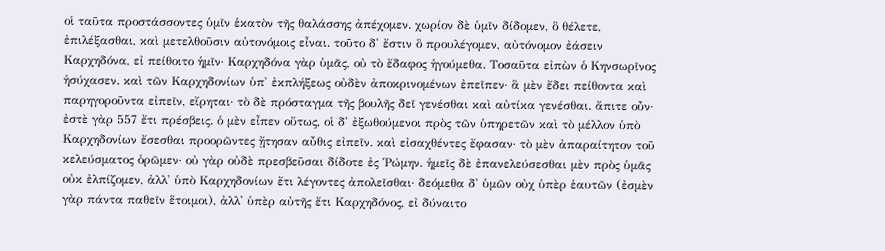οἱ ταῦτα προστάσσοντες ὑμῖν ἑκατὸν τῆς θαλάσσης ἀπέχομεν. χωρίον δὲ ὑμῖν δίδομεν, ὃ θέλετε, ἐπιλέξασθαι, καὶ μετελθοῦσιν αὐτονόμοις εἶναι. τοῦτο δ' ἔστιν ὃ προυλέγομεν, αὐτόνομον ἐάσειν Καρχηδόνα, εἰ πείθοιτο ἡμῖν· Καρχηδόνα γὰρ ὑμᾶς, οὐ τὸ ἔδαφος ἡγούμεθα. Τοσαῦτα εἰπὼν ὁ Κηνσωρῖνος ἡσύχασεν. καὶ τῶν Καρχηδονίων ὑπ' ἐκπλήξεως οὐδὲν ἀποκρινομένων ἐπεῖπεν· ἃ μὲν ἔδει πείθοντα καὶ παρηγοροῦντα εἰπεῖν, εἴρηται· τὸ δὲ πρόσταγμα τῆς βουλῆς δεῖ γενέσθαι καὶ αὐτίκα γενέσθαι. ἄπιτε οὖν· ἐστὲ γὰρ 557 ἔτι πρέσβεις. ὁ μὲν εἶπεν οὕτως, οἱ δ' ἐξωθούμενοι πρὸς τῶν ὑπηρετῶν καὶ τὸ μέλλον ὑπὸ Καρχηδονίων ἔσεσθαι προορῶντες ᾔτησαν αὖθις εἰπεῖν. καὶ εἰσαχθέντες ἔφασαν· τὸ μὲν ἀπαραίτητον τοῦ κελεύσματος ὁρῶμεν· οὐ γὰρ οὐδὲ πρεσβεῦσαι δίδοτε ἐς Ῥώμην. ἡμεῖς δὲ ἐπανελεύσεσθαι μὲν πρὸς ὑμᾶς οὐκ ἐλπίζομεν, ἀλλ' ὑπὸ Καρχηδονίων ἔτι λέγοντες ἀπολεῖσθαι· δεόμεθα δ' ὑμῶν οὐχ ὑπὲρ ἑαυτῶν (ἐσμὲν γὰρ πάντα παθεῖν ἕτοιμοι), ἀλλ' ὑπὲρ αὐτῆς ἔτι Καρχηδόνος, εἰ δύναιτο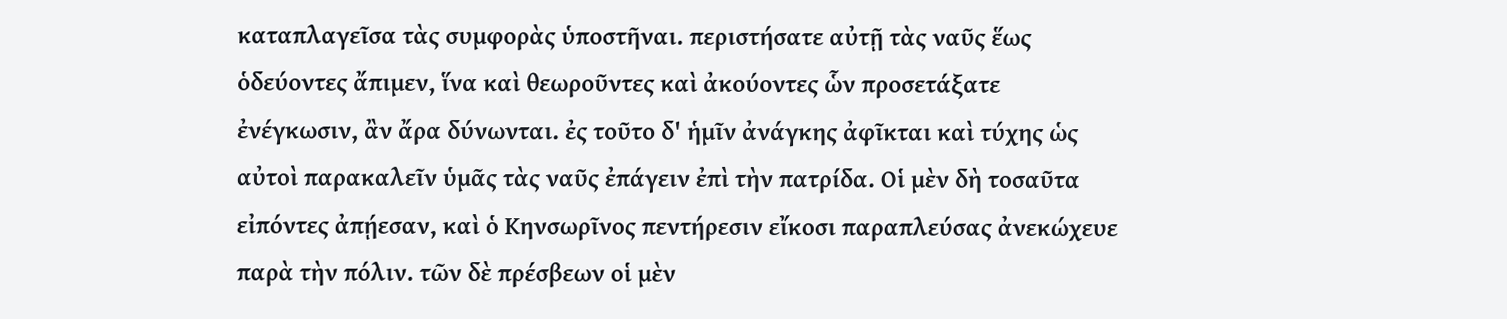καταπλαγεῖσα τὰς συμφορὰς ὑποστῆναι. περιστήσατε αὐτῇ τὰς ναῦς ἕως ὁδεύοντες ἄπιμεν, ἵνα καὶ θεωροῦντες καὶ ἀκούοντες ὧν προσετάξατε ἐνέγκωσιν, ἂν ἄρα δύνωνται. ἐς τοῦτο δ' ἡμῖν ἀνάγκης ἀφῖκται καὶ τύχης ὡς αὐτοὶ παρακαλεῖν ὑμᾶς τὰς ναῦς ἐπάγειν ἐπὶ τὴν πατρίδα. Οἱ μὲν δὴ τοσαῦτα εἰπόντες ἀπῄεσαν, καὶ ὁ Κηνσωρῖνος πεντήρεσιν εἴκοσι παραπλεύσας ἀνεκώχευε παρὰ τὴν πόλιν. τῶν δὲ πρέσβεων οἱ μὲν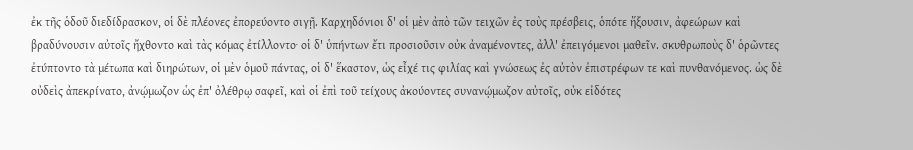ἐκ τῆς ὁδοῦ διεδίδρασκον, οἱ δὲ πλέονες ἐπορεύοντο σιγῇ. Καρχηδόνιοι δ' οἱ μὲν ἀπὸ τῶν τειχῶν ἐς τοὺς πρέσβεις, ὁπότε ἥξουσιν, ἀφεώρων καὶ βραδύνουσιν αὐτοῖς ἤχθοντο καὶ τὰς κόμας ἐτίλλοντο· οἱ δ' ὑπήντων ἔτι προσιοῦσιν οὐκ ἀναμένοντες, ἀλλ' ἐπειγόμενοι μαθεῖν. σκυθρωποὺς δ' ὁρῶντες ἐτύπτοντο τὰ μέτωπα καὶ διηρώτων, οἱ μὲν ὁμοῦ πάντας, οἱ δ' ἕκαστον, ὡς εἶχέ τις φιλίας καὶ γνώσεως ἐς αὐτὸν ἐπιστρέφων τε καὶ πυνθανόμενος. ὡς δὲ οὐδεὶς ἀπεκρίνατο, ἀνῴμωζον ὡς ἐπ' ὀλέθρῳ σαφεῖ, καὶ οἱ ἐπὶ τοῦ τείχους ἀκούοντες συνανῴμωζον αὐτοῖς, οὐκ εἰδότες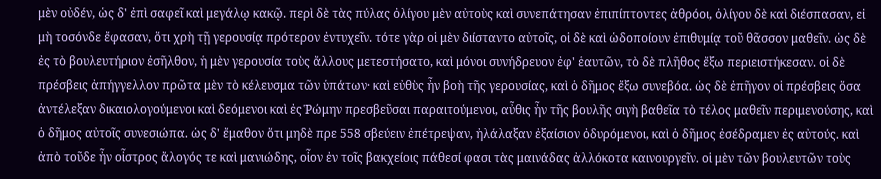μὲν οὐδέν, ὡς δ' ἐπὶ σαφεῖ καὶ μεγάλῳ κακῷ. περὶ δὲ τὰς πύλας ὀλίγου μὲν αὐτοὺς καὶ συνεπάτησαν ἐπιπίπτοντες ἀθρόοι, ὀλίγου δὲ καὶ διέσπασαν, εἰ μὴ τοσόνδε ἔφασαν, ὅτι χρὴ τῇ γερουσίᾳ πρότερον ἐντυχεῖν. τότε γὰρ οἱ μὲν διίσταντο αὐτοῖς, οἱ δὲ καὶ ὡδοποίουν ἐπιθυμίᾳ τοῦ θᾶσσον μαθεῖν. ὡς δὲ ἐς τὸ βουλευτήριον ἐσῆλθον, ἡ μὲν γερουσία τοὺς ἄλλους μετεστήσατο, καὶ μόνοι συνήδρευον ἐφ' ἑαυτῶν, τὸ δὲ πλῆθος ἔξω περιειστήκεσαν. οἱ δὲ πρέσβεις ἀπήγγελλον πρῶτα μὲν τὸ κέλευσμα τῶν ὑπάτων· καὶ εὐθὺς ἦν βοὴ τῆς γερουσίας, καὶ ὁ δῆμος ἔξω συνεβόα. ὡς δὲ ἐπῆγον οἱ πρέσβεις ὅσα ἀντέλεξαν δικαιολογούμενοι καὶ δεόμενοι καὶ ἐς Ῥώμην πρεσβεῦσαι παραιτούμενοι, αὖθις ἦν τῆς βουλῆς σιγὴ βαθεῖα τὸ τέλος μαθεῖν περιμενούσης, καὶ ὁ δῆμος αὐτοῖς συνεσιώπα. ὡς δ' ἔμαθον ὅτι μηδὲ πρε 558 σβεύειν ἐπέτρεψαν, ἠλάλαξαν ἐξαίσιον ὀδυρόμενοι, καὶ ὁ δῆμος ἐσέδραμεν ἐς αὐτούς. καὶ ἀπὸ τοῦδε ἦν οἶστρος ἄλογός τε καὶ μανιώδης, οἷον ἐν τοῖς βακχείοις πάθεσί φασι τὰς μαινάδας ἀλλόκοτα καινουργεῖν. οἱ μὲν τῶν βουλευτῶν τοὺς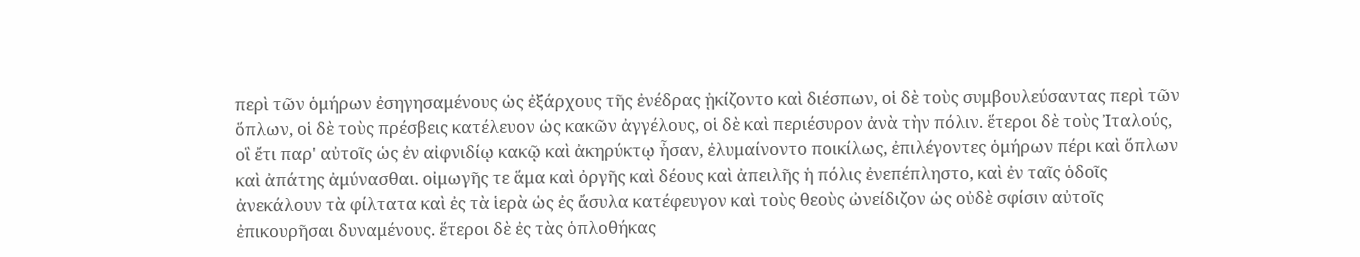περὶ τῶν ὁμήρων ἐσηγησαμένους ὡς ἐξάρχους τῆς ἐνέδρας ᾐκίζοντο καὶ διέσπων, οἱ δὲ τοὺς συμβουλεύσαντας περὶ τῶν ὅπλων, οἱ δὲ τοὺς πρέσβεις κατέλευον ὡς κακῶν ἀγγέλους, οἱ δὲ καὶ περιέσυρον ἀνὰ τὴν πόλιν. ἕτεροι δὲ τοὺς Ἰταλούς, οἳ ἔτι παρ' αὐτοῖς ὡς ἐν αἰφνιδίῳ κακῷ καὶ ἀκηρύκτῳ ἦσαν, ἐλυμαίνοντο ποικίλως, ἐπιλέγοντες ὁμήρων πέρι καὶ ὅπλων καὶ ἀπάτης ἀμύνασθαι. οἰμωγῆς τε ἅμα καὶ ὀργῆς καὶ δέους καὶ ἀπειλῆς ἡ πόλις ἐνεπέπληστο, καὶ ἐν ταῖς ὁδοῖς ἀνεκάλουν τὰ φίλτατα καὶ ἐς τὰ ἱερὰ ὡς ἐς ἄσυλα κατέφευγον καὶ τοὺς θεοὺς ὠνείδιζον ὡς οὐδὲ σφίσιν αὐτοῖς ἐπικουρῆσαι δυναμένους. ἕτεροι δὲ ἐς τὰς ὁπλοθήκας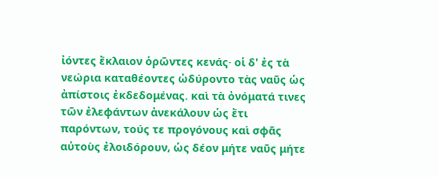ἰόντες ἔκλαιον ὁρῶντες κενάς· οἱ δ' ἐς τὰ νεώρια καταθέοντες ὠδύροντο τὰς ναῦς ὡς ἀπίστοις ἐκδεδομένας. καὶ τὰ ὀνόματά τινες τῶν ἐλεφάντων ἀνεκάλουν ὡς ἔτι παρόντων, τούς τε προγόνους καὶ σφᾶς αὐτοὺς ἐλοιδόρουν, ὡς δέον μήτε ναῦς μήτε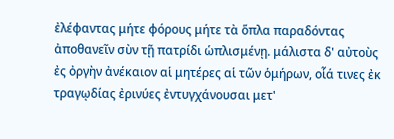ἐλέφαντας μήτε φόρους μήτε τὰ ὅπλα παραδόντας ἀποθανεῖν σὺν τῇ πατρίδι ὡπλισμένῃ. μάλιστα δ' αὐτοὺς ἐς ὀργὴν ἀνέκαιον αἱ μητέρες αἱ τῶν ὁμήρων, οἷά τινες ἐκ τραγῳδίας ἐρινύες ἐντυγχάνουσαι μετ'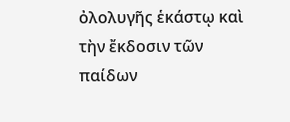ὀλολυγῆς ἑκάστῳ καὶ τὴν ἔκδοσιν τῶν παίδων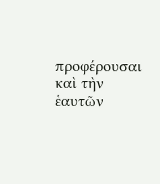προφέρουσαι καὶ τὴν ἑαυτῶν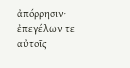ἀπόρρησιν· ἐπεγέλων τε αὐτοῖς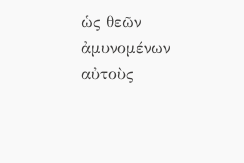ὡς θεῶν ἀμυνομένων αὐτοὺς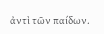ἀντὶ τῶν παίδων.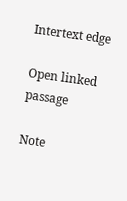Intertext edge

Open linked passage

Note